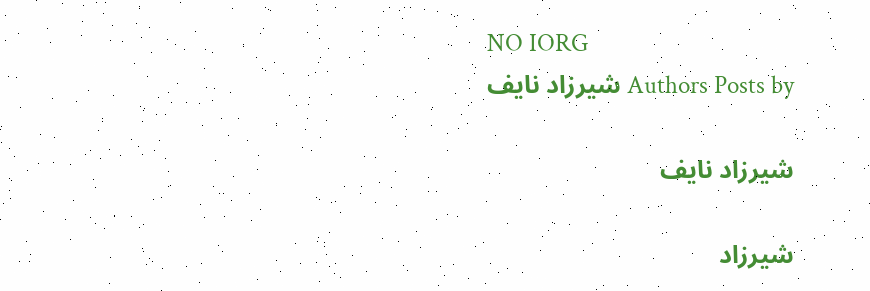NO IORG
Authors Posts by شیرزاد نایف

شیرزاد نایف

شیرزاد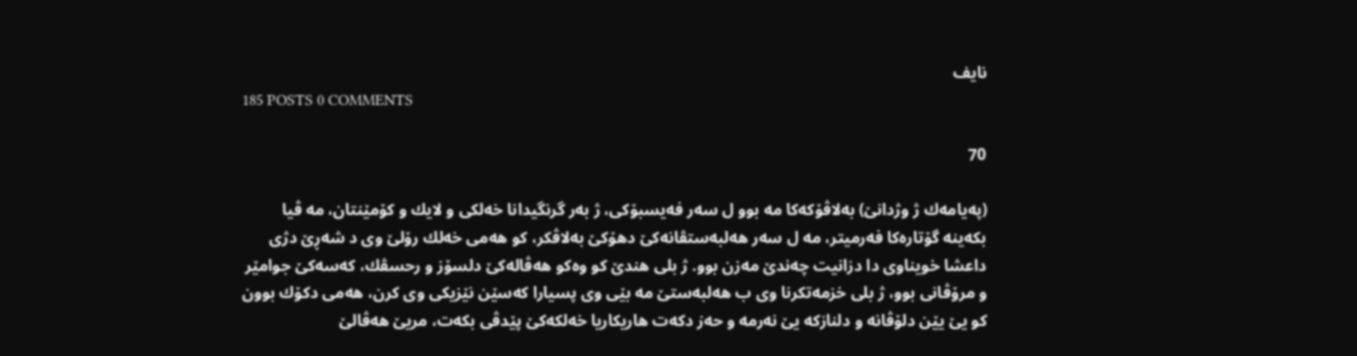نایف
185 POSTS 0 COMMENTS

70

(په‌یامه‌ك ژ وژدانێ) به‌لاڤۆكه‌كا مه‌ بوو ل سه‌ر فه‌یسبۆكى، ژ به‌ر گرنگیدانا خه‌لكى و لایك و كۆمێنتان، مه‌ ڤیا بكه‌ینه‌ گۆتاره‌كا فه‌رمیتر، مه‌ ل سه‌ر هه‌لبه‌ستڤانه‌كێ‌ دهۆكێ به‌لاڤكر، كو هه‌مى خه‌لك رۆلێ وى د شه‌ڕێ دژى داعشا خویناوى دا دزانیت چه‌ندێ مه‌زن بوو. ژ بلى هندێ كو وه‌كو هه‌ڤاله‌كێ دلسۆز و رحسڤك، كه‌سه‌كێ جوامێر و مرۆڤانی بوو، ژ بلى خزمه‌تكرنا وى ب هه‌لبه‌ستێ مه‌ بێى وى پسیارا كه‌سێن نێزیكى وى كرن، هه‌مى دكۆك بوون كو یێ یێن دلۆڤانه‌ و دلنازكه‌ یێ نه‌رمه‌ و حه‌ز دكه‌ت هاریكاریا خه‌لكه‌كێ پێدڤى بكه‌ت، مریێ هه‌ڤالێ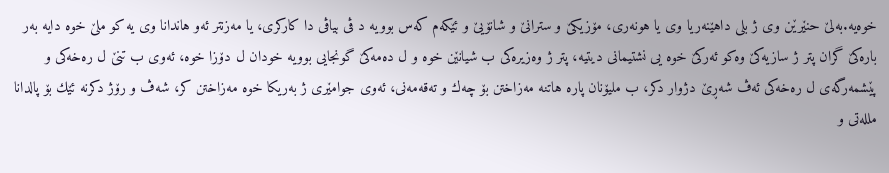خوه‌یه‌.به‌لێ حنێرێن وى ژ بلى داهێنه‌ریا وى یا هونه‌رى، مۆزیكێ و سترانێ و شانۆیێ و ئێكه‌م كه‌س بوویه‌ د ڤى بیاڤى دا كاركرى، یا مه‌زنتر ئه‌و هاندانا وى یه‌ كو ملێ خوه‌ دایه‌ به‌ر باره‌كێ گران پتر ژ سازیه‌كێ وه‌كو ئه‌ركێ خوه‌ یى نشتیمانى دیتیه‌، پتر ژ وه‌زیره‌كى ب شیانێن خوه‌ و ل ده‌مه‌كێ گونجایى بوویه‌ خودان ل دۆزا خوه‌، ئه‌وى‌ ب تنێ ل ره‌خه‌كی و پێشمه‌رگه‌ی ل ره‌خه‌كی ئه‌ڤ شه‌ڕێ دژوار دكر، ب ملیۆنان پاره‌ هاتنه‌ مه‌زاختن بۆ چه‌ك و ته‌قه‌مه‌نی، ئه‌وی جوامێری ژ به‌ریكا خوه‌ مه‌زاختن كر، شه‌ڤ و رۆژ دكرنه‌ ئێك بۆ پالدانا ملله‌تى و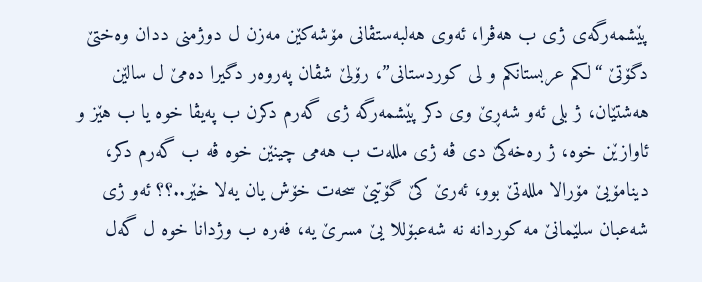پێشمه‌رگه‌ى ژى ب هه‌ڤرا، ئه‌وی هه‌لبه‌ستڤانی مۆشه‌كێن مه‌زن ل دوژمنی ددان وه‌ختێ‌ دگۆتێ‌ “لكم عربستانكم و لی كوردستانی”، رۆلێ‌ شڤان په‌روه‌ر دگیرا ده‌مێ‌ ل سالێن هه‌شتێان، ژ بلی ئه‌و شه‌ڕێ‌ وی دكر پێشمه‌رگه‌ ژى گه‌رم دكرن ب په‌یڤا خوه‌ یا ب هێز و ئاوازێن خوه‌، ژ ره‌خه‌كێ‌ دی ڤه‌ ژی ملله‌ت ب هه‌می چینێن خوه‌ ڤه‌ ب گه‌رم دكر، دینامۆیێ‌ مۆرالا ملله‌تێ‌ بوو، ئه‌رێ‌ كێ‌ گۆتیێ‌ سحه‌ت خۆش یان یه‌لا خێر..؟؟ ئه‌و ژی شه‌عبان سلێمانێ‌ مه‌ كوردانه‌ نه‌ شه‌عبۆللا یێ‌ مسرێ‌ یه‌، فه‌ره‌ ب وژدانا خوه‌ ل گه‌ل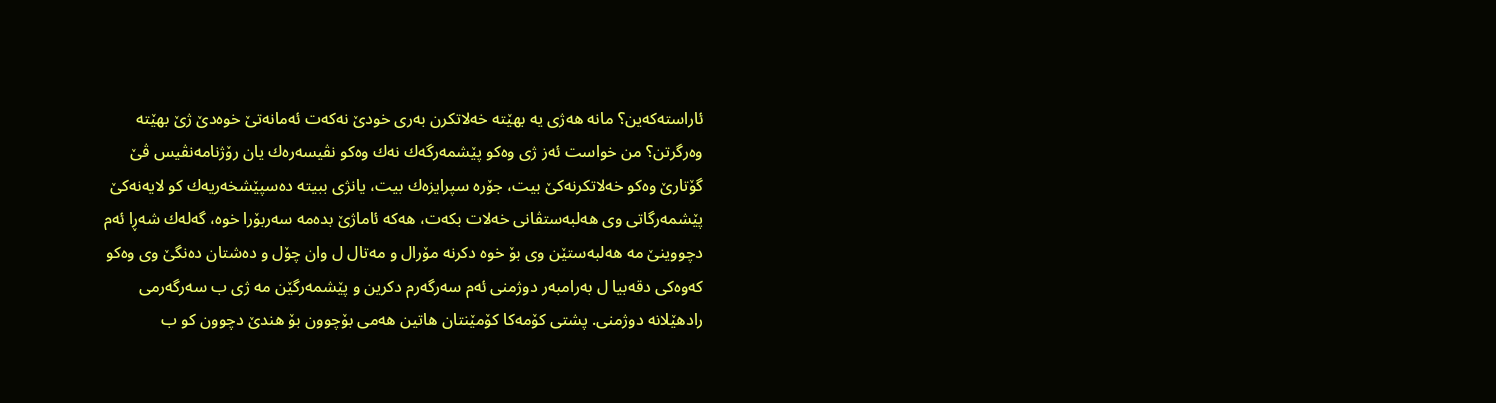ئاراسته‌كه‌ین؟ مانه‌ هه‌ژى یه‌ بهێته‌ خه‌لاتكرن به‌رى خودێ نه‌كه‌ت ئه‌مانه‌تێ خوه‌دێ ژێ بهێته‌ وه‌رگرتن؟ من خواست ئه‌ز ژى وه‌كو پێشمه‌رگه‌ك نه‌ك وه‌كو نڤیسه‌ره‌ك یان رۆژنامه‌نڤیس ڤێ گۆتارێ وه‌كو خه‌لاتكرنه‌كێ بیت، جۆره‌ سپرایزه‌ك بیت، یانژى ببیته‌ ده‌سپێشخه‌ریه‌ك كو لایه‌نه‌كێ پێشمه‌رگاتى وى هه‌لبه‌ستڤانى خه‌لات بكه‌ت، هه‌كه‌ ئاماژێ بده‌مه‌ سه‌ربۆرا خوه‌، گه‌له‌ك شه‌ڕا ئه‌م دچووینێ مه‌ هه‌لبه‌ستێن وى بۆ خوه‌ دكرنه‌ مۆرال و مه‌تال ل وان چۆل و ده‌شتان ده‌نگێ وى وه‌كو كه‌وه‌كى دقه‌بیا ل به‌رامبه‌ر دوژمنى ئه‌م سه‌رگه‌رم دكرین و پێشمه‌رگێن مه‌ ژى ب سه‌رگه‌رمى رادهێلانه‌ دوژمنى. پشتى كۆمه‌كا كۆمێنتان هاتین هه‌مى بۆچوون بۆ هندێ دچوون كو ب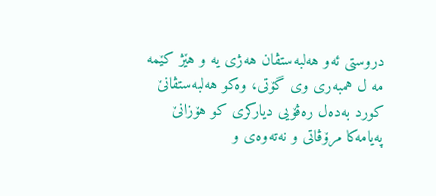دروستى ئه‌و هه‌لبه‌ستڤان هه‌ژى یه‌ و هێژ كێمه‌ مه‌ ل همبه‌رى وى گۆتى، وه‌كو هه‌لبه‌ستڤانێ كورد به‌ده‌ل ره‌ڤۆیى دیاركری كو هۆزانێ په‌یامه‌كا مرۆڤاتى و نه‌ته‌وه‌ى و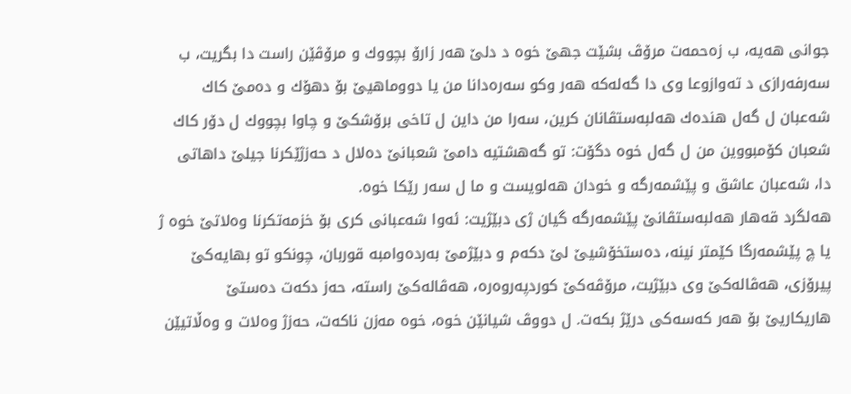جوانى هه‌یه‌، ب زه‌حمه‌ت مرۆڤ بشێت جهێ خوه‌ د دلێ هه‌ر زارۆ بچووك و مرۆڤێن راست دا بگریت، ب سه‌رفه‌رازى د ته‌وازوعا وى دا گه‌له‌كه‌ هه‌ر وكو سه‌ره‌دانا من یا دووماهیێ بۆ دهۆك و ده‌مێ كاك شه‌عبان ل گه‌ل هنده‌ك هه‌لبه‌ستڤانان كرین، سه‌را من داین ل تاخى برۆشكێ و چاوا بچووك ل دۆر كاك شعبان كۆمبووین من ل گه‌ل خوه‌ دگۆت: تو گه‌هشتیه‌ دامێ شعبانێ ده‌لال د حه‌زژێكرنا جیلێ داهاتی دا، شه‌عبان عاشق و پێشمه‌رگه‌ و خودان هه‌لویست و ما ل سه‌ر رێكا خوه‌.
هه‌لگرد قه‌هار هه‌لبه‌ستڤانێ پێشمه‌رگه‌ گیان ژى دبێژیت: ئه‌وا شه‌عبانی كری بۆ خزمه‌تكرنا وه‌لاتێ خوه‌ ژ یا چ پێشمه‌رگا كێمتر نینه‌، ده‌ستخۆشیێ لێ دكه‌م و دبێژمێ به‌رده‌وامبه‌ قوربان، چونكو تو بهایه‌كێ پیرۆزی، هه‌ڤاله‌كێ وى دبێژیت، مرۆڤه‌كێ كوردپه‌روه‌ره‌، هه‌ڤاله‌كێ راسته‌، حه‌ز دكه‌ت ده‌ستێ هاریكاریێ بۆ هه‌ر كه‌سه‌كی درێژ بكه‌ت. ل دووڤ شیانێن خوه‌، خوه‌ مه‌زن ناكه‌ت، حه‌زژ وه‌لات و وه‌ڵاتیێن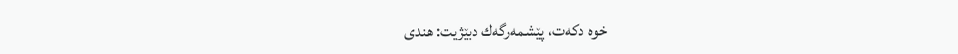خوه‌ دكه‌ت، پێشمه‌رگه‌ك دبێژیت: هندى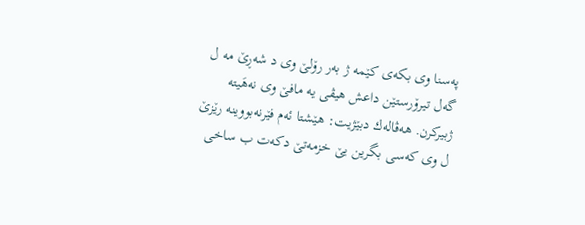په‌سنا وى بكه‌ى كێمه‌ ژ به‌ر رۆلێ وى د شه‌ڕێ مه‌ ل گه‌ل تیرۆرستێن داعش هیڤی یه‌ مافێ وى نه‌هَیته‌ ژبیركرن. هه‌ڤاله‌ك دبێژیت: هێشتا ئه‌م فێرنه‌بووینه‌ رێزێ ل وی كه‌سی بگرین یێ خزمه‌تێ دكه‌ت ب ساخی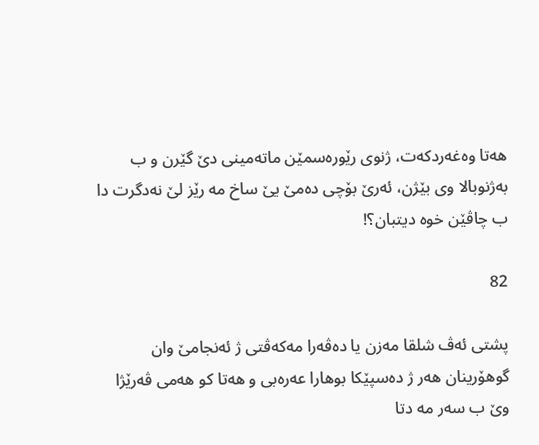هه‌تا وه‌غه‌ردكه‌ت، ژنوی رێوره‌سمێن ماته‌مینی دێ گێرن و ب به‌ژنوبالا وی بێژن، ئه‌رێ بۆچی ده‌مێ یێ ساخ مه‌ رێز لێ نه‌دگرت دا ب چاڤێن خوه‌ دیتبان؟!

82

پشتى ئه‌ڤ شلقا مه‌زن یا ده‌ڤه‌را مه‌كه‌ڤتى ژ ئه‌نجامێ وان گوهۆرینان هه‌ر ژ ده‌سپێكا بوهارا عه‌ره‌بى و هه‌تا كو هه‌مى ڤه‌رێژا وێ ب سه‌ر مه‌ دتا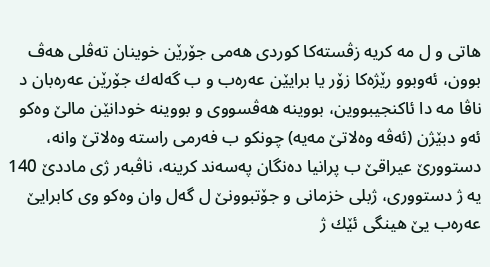هاتى و ل مه‌ كریه‌ زڤسته‌كا كوردى هه‌مى جۆرێن خوینان ته‌ڤلى هه‌ڤ بوون، ئه‌وبوو رێژه‌كا زۆر یا برایێن عه‌ره‌ب و ب گه‌له‌ك جۆرێن عه‌ره‌بان د ناڤا مه‌ دا ئاكنجیبووین، بووینه‌ هه‌ڤسووی و بووینه‌ خودانێن مالێ وه‌كو ئه‌و دبێژن (ئه‌ڤه‌ وه‌لاتێ مه‌یه‌) چونكو ب فه‌رمى راسته‌ وه‌لاتێ وانه‌، دستوورێ عیراقێ ب پرانیا ده‌نگان په‌سه‌ند كرینه‌، ناڤبه‌ر ژى ماددێ 140 یه‌ ژ دستوورى، ژبلى خزمانى و جۆتبوونێ ل گه‌ل وان وه‌كو وى كابرایێ عه‌ره‌ب یێ هینگى ئێك ژ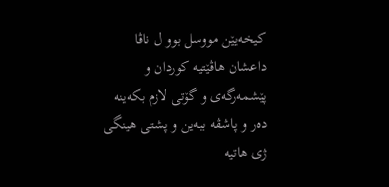كیخه‌یێن مووسل بوو ل ناڤا داعشان هاڤێتیه‌ كوردان و پێشمه‌رگه‌ى و گۆتى لازم بكه‌ینه‌ ده‌ر و پاشڤه‌ ببه‌ین و پشتى هینگى ژى هاتیه‌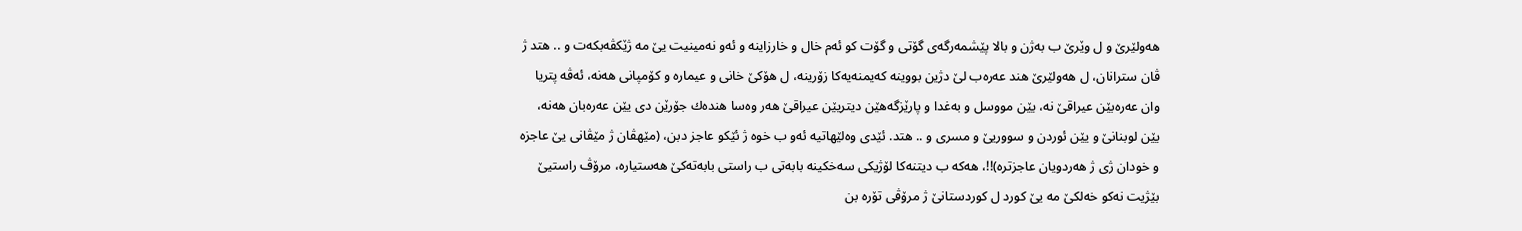هه‌ولێرێ و ل وێرێ ب به‌ژن و بالا پێشمه‌رگه‌ى گۆتى و گۆت كو ئه‌م خال و خارزاینه‌ و ئه‌و نه‌مینیت یێ مه‌ ژێكڤه‌بكه‌ت و .. هتد ژ ڤان سترانان، ل هه‌ولێرێ هند عه‌ره‌ب لێ دژین بووینه‌ كه‌یمنه‌یه‌كا زۆرینه‌، ل هۆكێ خانى و عیماره‌ و كۆمپانى هه‌نه‌، ئه‌ڤه‌ پتریا وان عه‌ره‌بێن عیراقێ نه‌، یێن مووسل و به‌غدا و پارێزگه‌هێن دیتریێن عیراقێ هه‌ر وه‌سا هنده‌ك جۆرێن دى یێن عه‌ره‌بان هه‌نه‌، یێن لوبنانێ و یێن ئوردن و سووریێ و مسرى و .. هتد. ئێدى وه‌لێهاتیه‌ ئه‌و ب خوه‌ ژ ئێكو عاجز دبن، (مێهڤان ژ مێڤانى یێ عاجزه‌ و خودان ژى ژ هه‌ردویان عاجزتره‌)!!، هه‌كه‌ ب دیتنه‌كا لۆژیكى سه‌خكینه‌ بابه‌تى ب راستى بابه‌ته‌كێ هه‌ستیاره‌، مرۆڤ راستیێ بێژیت نه‌كو خه‌لكێ مه‌ یێ كورد ل كوردستانێ ژ مرۆڤى تۆره‌ بن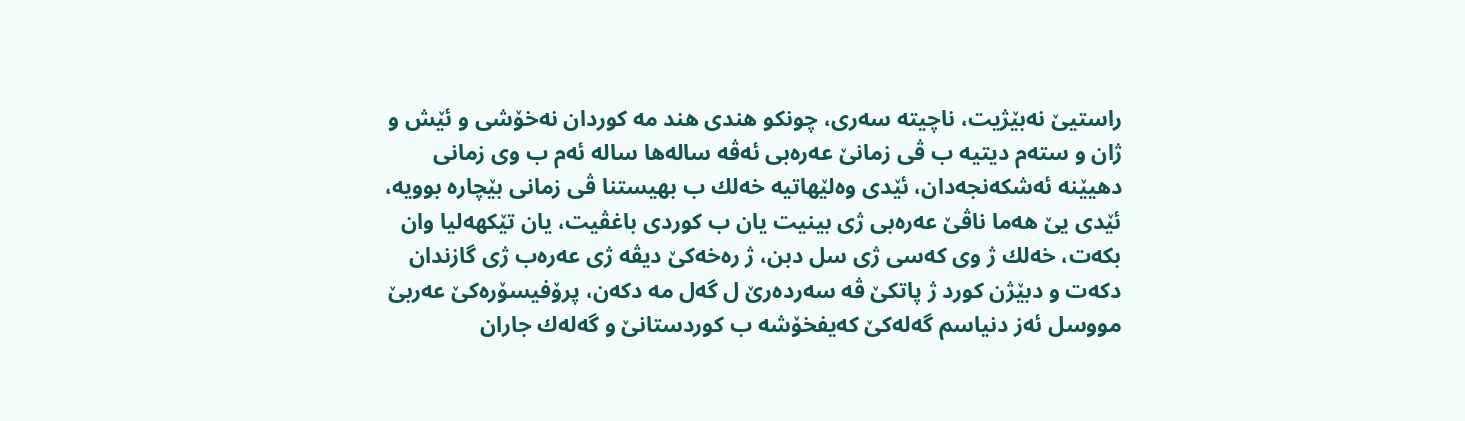راستیێ نه‌بێژیت، ناچیته‌ سه‌رى، چونكو هندى هند مه‌ كوردان نه‌خۆشی و ئێش و ژان و سته‌م دیتیه‌ ب ڤى زمانێ عه‌ره‌بى ئه‌ڤه‌ ساله‌ها ساله‌ ئه‌م ب وى زمانى دهیێنه‌ ئه‌شكه‌نجه‌دان، ئێدى وه‌لێهاتیه‌ خه‌لك ب بهیستنا ڤى زمانى بێچاره‌ بوویه‌، ئێدى یێ هه‌ما ناڤێ عه‌ره‌بى ژى بینیت یان ب كوردى باغڤیت، یان تێكهه‌لیا وان بكه‌ت، خه‌لك ژ وى كه‌سى ژى سل دبن، ژ ره‌خه‌كێ دیڤه‌ ژى عه‌ره‌ب ژى گازندان دكه‌ت و دبێژن كورد ژ پاتكێ ڤه‌ سه‌رده‌رێ ل گه‌ل مه‌ دكه‌ن، پرۆفیسۆره‌كێ عه‌ربێ مووسل ئه‌ز دنیاسم گه‌له‌كێ كه‌یفخۆشه‌ ب كوردستانێ و گه‌له‌ك جاران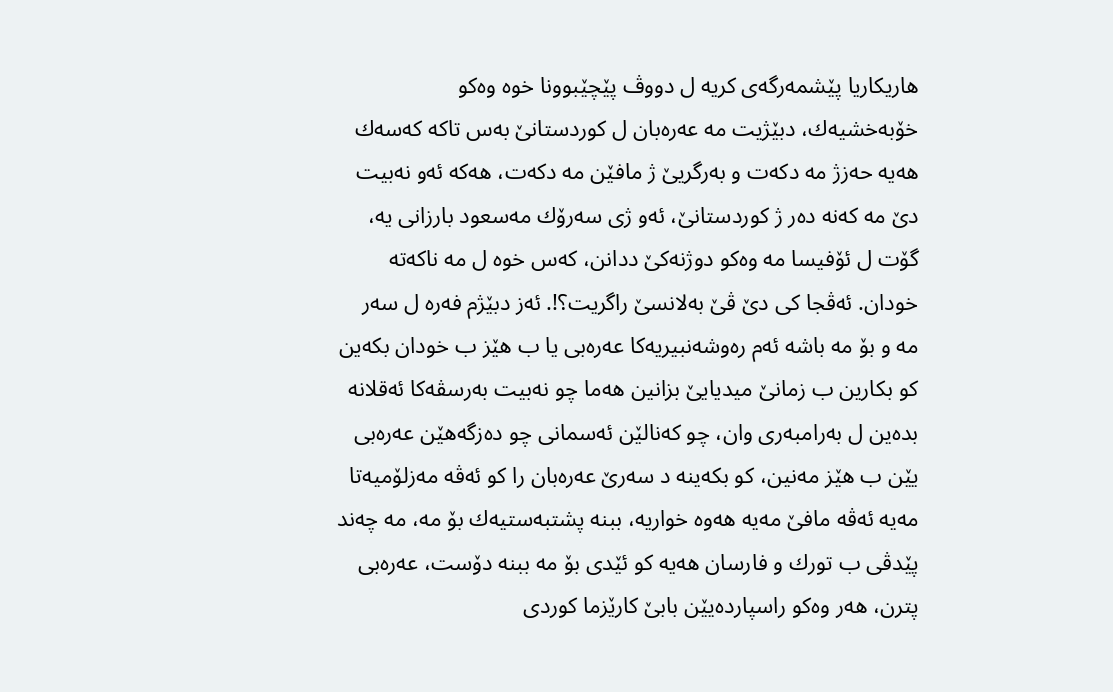هاریكاریا پێشمه‌رگه‌ى كریه‌ ل دووڤ پێچێبوونا خوه‌ وه‌كو خۆبه‌خشیه‌ك، دبێژیت مه‌ عه‌ره‌بان ل كوردستانێ به‌س تاكه‌ كه‌سه‌ك هه‌یه‌ حه‌زژ مه‌ دكه‌ت و به‌رگریێ ژ مافێن مه‌ دكه‌ت، هه‌كه‌ ئه‌و نه‌بیت دێ مه‌ كه‌نه‌ ده‌ر ژ كوردستانێ، ئه‌و ژى سه‌رۆك مه‌سعود بارزانى یه‌، گۆت ل ئۆفیسا مه‌ وه‌كو دوژنه‌كێ ددانن، كه‌س خوه‌ ل مه‌ ناكه‌ته‌ خودان. ئه‌ڤجا كى دێ ڤێ به‌لانسێ راگریت؟!. ئه‌ز دبێژم فه‌ره‌ ل سه‌ر مه‌ و بۆ مه‌ باشه‌ ئه‌م ره‌وشه‌نبیریه‌كا عه‌ره‌بى یا ب هێز ب خودان بكه‌ین كو بكارین ب زمانێ میدیایێ بزانین هه‌ما چو نه‌بیت به‌رسڤه‌كا ئه‌قلانه‌ بده‌ین ل به‌رامبه‌رى وان، چو كه‌نالێن ئه‌سمانى چو ده‌زگه‌هێن عه‌ره‌بى یێن ب هێز مه‌نین، كو بكه‌ینه‌ د سه‌رێ عه‌ره‌بان را كو ئه‌ڤه‌ مه‌زلۆمیه‌تا مه‌یه‌ ئه‌ڤه‌ مافێ مه‌یه‌ هه‌وه‌ خواریه‌، ببنه‌ پشتبه‌ستیه‌ك بۆ مه‌، مه‌ چه‌ند پێدڤى ب تورك و فارسان هه‌یه‌ كو ئێدى بۆ مه‌ ببنه‌ دۆست، عه‌ره‌بى پترن، هه‌ر وه‌كو راسپارده‌یێن بابێ كارێزما كوردى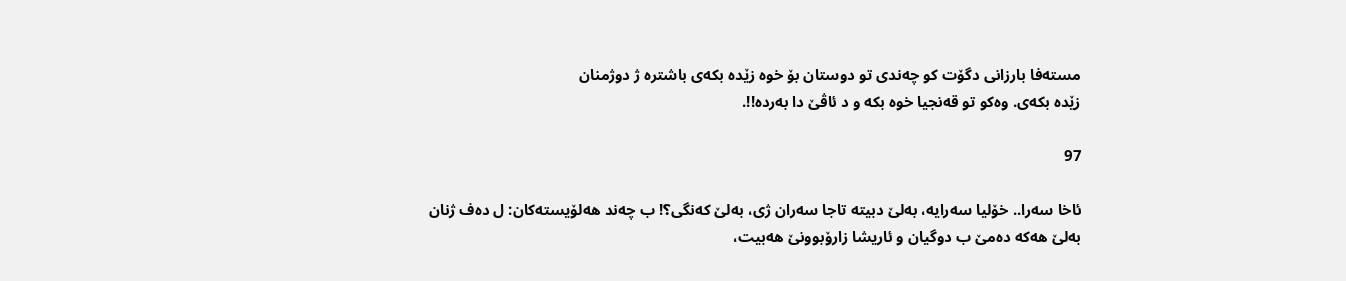مسته‌فا بارزانى دگۆت كو چه‌ندى تو دوستان بۆ خوه‌ زێده‌ بكه‌ى باشتره‌ ژ دوژمنان
زێده‌ بكه‌ى. وه‌كو تو قه‌نجیا خوه‌ بكه‌ و د ئاڤێ دا به‌رده‌!!.

97

ئاخا سه‌را.. خۆلیا سه‌رایه‌، به‌لێ دبیته‌ تاجا سه‌ران ژى، به‌لێ كه‌نگى؟! ب چه‌ند هه‌لۆیسته‌كان: ل ده‌ف ژنان به‌لێ هه‌كه‌ ده‌مێ ب دوگیان و ئاریشا زارۆبوونێ هه‌بیت،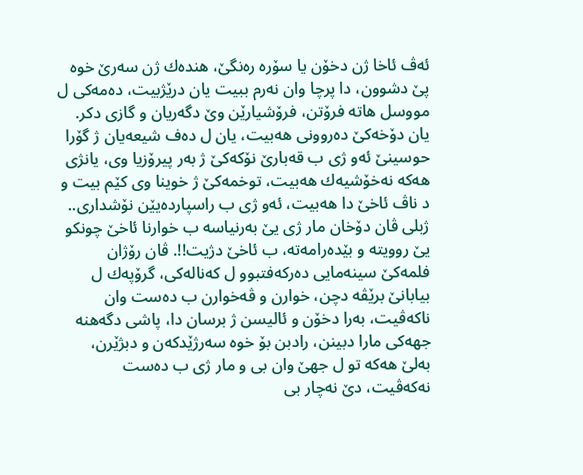ئه‌ڤ ئاخا ژن دخۆن یا سۆره‌ ره‌نگێ، هنده‌ك ژن سه‌رێ خوه‌ پێ دشوون، دا پرچا وان نه‌رم ببیت یان درێژبیت، ده‌مه‌كى ل مووسل هاته‌ فرۆتن، فرۆشیارێن وێ دگه‌ریان و گازى دكر. یان دۆخه‌كێ ده‌روونى هه‌بیت، یان ل ده‌ف شیعه‌یان ژ گۆرا حوسینێ ئه‌و ژى ب قه‌بارێ نۆكه‌كێ ژ به‌ر پیرۆزیا وى، یانژى هه‌كه‌ نه‌خۆشیه‌ك هه‌بیت، توخمه‌كێ ژ خوینا وى كێم بیت و د ناڤ ئاخێ دا هه‌بیت، ئه‌و ژى ب راسپارده‌یێن نۆشدارى.. ژبلى ڤان دۆخان مار ژى یێ به‌رنیاسه‌ ب خوارنا ئاخێ چونكو یێ روویته‌ و بێده‌رامه‌ته‌، ب ئاخێ دژیت!!. ڤان رۆژان فلمه‌كێ سینه‌مایى ده‌ركه‌فتبوو ل كه‌ناله‌كى، گرۆپه‌ك ل بیابانێ برێڤه‌ دچن، خوارن و ڤه‌خوارن ب ده‌ست وان ناكه‌ڤیت، به‌را دخۆن و ئالیسن ژ برسان دا، پاشى دگه‌هنه‌ جهه‌كى مارا دبینن، رادبن بۆ خوه‌ سه‌رژێدكه‌ن و دبژێرن، به‌لێ هه‌كه‌ تو ل جهێ وان بى و مار ژى ب ده‌ست نه‌كه‌ڤیت، دێ نه‌چار بى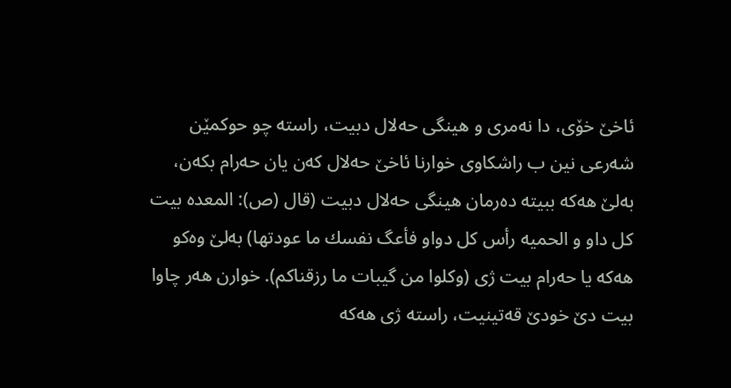ئاخێ خۆی، دا نه‌مرى و هینگى حه‌لال دبیت، راسته‌ چو حوكمێن شه‌رعى نین ب راشكاوى خوارنا ئاخێ حه‌لال كه‌ن یان حه‌رام بكه‌ن، به‌لێ هه‌كه‌ ببیته‌ ده‌رمان هینگى حه‌لال دبیت (قال (ص): المعده‌ بیت كل دا‌و و الحمیه‌ رأس كل دوا‌و فأعگ نفسك ما عودتها) به‌لێ وه‌كو هه‌كه‌ یا حه‌رام بیت ژى (وكلوا من گیبات ما رزقناكم). خوارن هه‌ر چاوا بیت دێ خودێ قه‌تینیت، راسته‌ ژى هه‌كه‌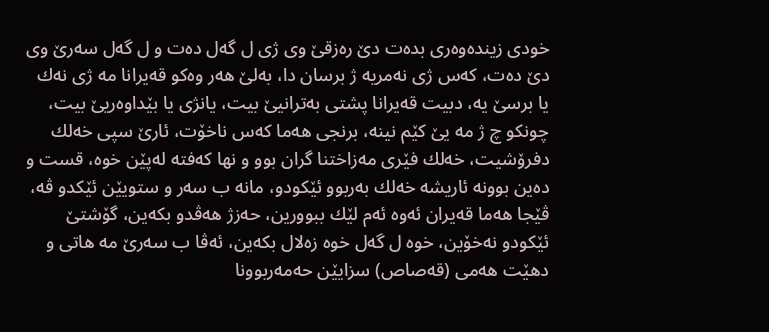خودى زینده‌وه‌رى بده‌ت دێ ره‌زقێ وى ژى ل گه‌ل ده‌ت و ل گه‌ل سه‌رێ وى دێ ده‌ت، كه‌س ژى نه‌مریه‌ ژ برسان دا، به‌لێ هه‌ر وه‌كو قه‌یرانا مه‌ ژى نه‌ك یا برسێ یه‌، دبیت قه‌یرانا پشتى به‌ترانیێ بیت، یانژى یا بێداوه‌ریێ بیت، چونكو چ ژ مه‌ یێ كێم نینه‌، برنجى هه‌ما كه‌س ناخۆت، ئارێ سپى خه‌لك دفرۆشیت، خه‌لك فێرى مه‌زاختنا گران بوو و نها كه‌فته‌ له‌پێن خوه‌، قست و ده‌ین بوونه‌ ئاریشه‌ خه‌لك به‌ربوو ئێكودو، مانه‌ ب سه‌ر و ستویێن ئێكدو ڤه‌، ڤێجا هه‌ما قه‌یران ئه‌وه‌ ئه‌م لێك ببوورین، حه‌زژ هه‌ڤدو بكه‌ین، گۆشتێ ئێكودو نه‌خۆین، خوه‌ ل گه‌ل خوه‌ زه‌لال بكه‌ین، ئه‌ڤا ب سه‌رێ مه‌ هاتى و دهێت هه‌مى (قه‌صاص) سزایێن حه‌مه‌ربوونا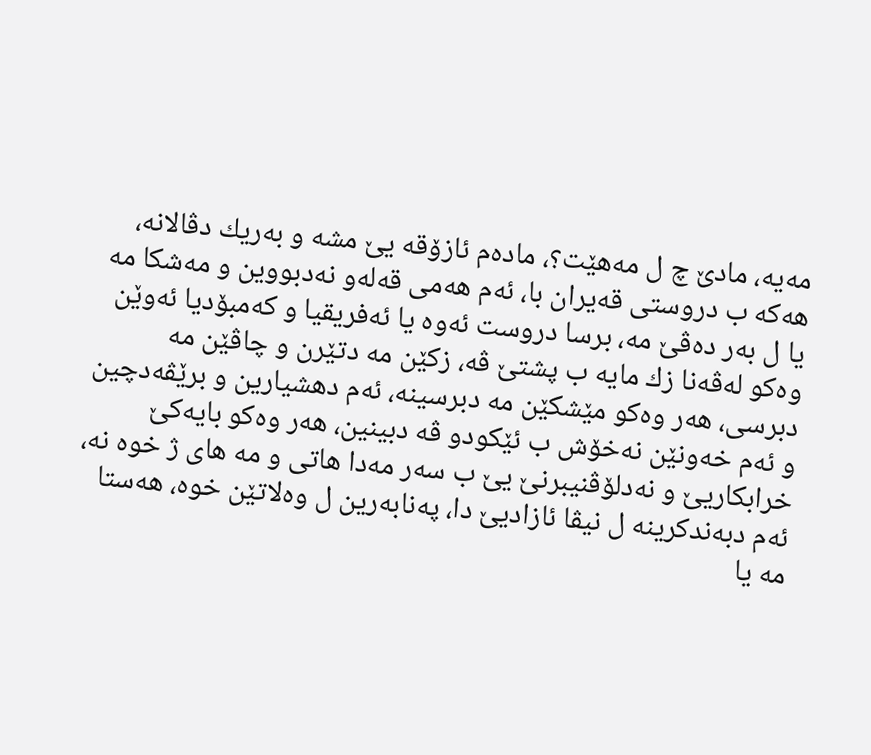مه‌یه‌، مادێ چ ل مه‌هێت؟، ماده‌م ئازۆقه‌ یێ مشه‌ و به‌ریك دڤالانه‌، هه‌كه‌ ب دروستى قه‌یران با، ئه‌م هه‌مى قه‌له‌و نه‌دبووین و مه‌شكا مه‌ یا ل به‌ر ده‌ڤێ مه‌، برسا دروست ئه‌وه‌ یا ئه‌فریقیا و كه‌مبۆدیا ئه‌وێن وه‌كو له‌ڤه‌نا زك مایه‌ ب پشتێ ڤه‌، زكێن مه‌ دتێرن و چاڤێن مه‌ دبرسى، هه‌ر وه‌كو مێشكێن مه‌ دبرسینه‌، ئه‌م دهشیارین و برێڤه‌دچین و ئه‌م خه‌ونێن نه‌خۆش ب ئێكودو ڤه‌ دبینین، هه‌ر وه‌كو بایه‌كێ خرابكاریێ و نه‌دلۆڤنیبرنێ یێ ب سه‌ر مه‌دا هاتى و مه‌ های ژ خوه‌ نه‌، ئه‌م دبه‌ندكرینه‌ ل نیڤا ئازادیێ دا، په‌نابه‌رین ل وه‌لاتێن خوه‌، هه‌ستا مه‌ یا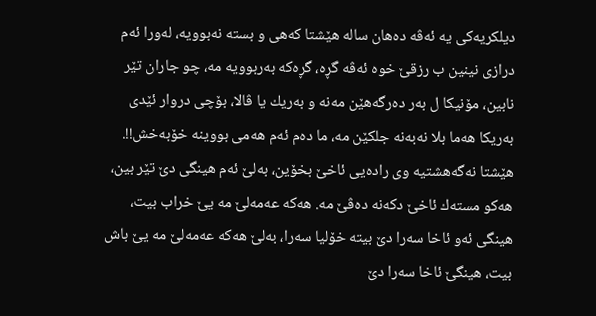دیلكریه‌كى یه‌ ئه‌ڤه‌ ده‌هان ساله‌ هێشتا كه‌هى و بسته‌ نه‌بوویه‌، له‌ورا ئه‌م درازى نینین ب رزقێ خوه‌ ئه‌ڤه‌ گڕه‌، گڕه‌كه‌ به‌ربوویه‌ مه‌، چو جاران تێر نابین، مۆنیكا ل به‌ر ده‌رگه‌هێن مه‌نه‌ و به‌ریك یا ڤالا، بۆچى دروار ئێدى به‌ریكا هه‌ما بلا نه‌به‌نه‌ جلكێن مه‌، ما ده‌م ئه‌م هه‌مى بووینه‌ خۆبه‌خش!!. هێشتا نه‌گه‌هشتیه‌ وى راده‌یى ئاخێ بخۆین، به‌لێ ئه‌م هینگى دێ تێر بین، هه‌كو مسته‌ك ئاخێ دكه‌نه‌ ده‌ڤێ مه‌. هه‌كه‌ عه‌مه‌لێ مه‌ یێ خراب بیت، هینگى ئه‌و ئاخا سه‌را دێ بیته‌ خۆلیا سه‌را، به‌لێ هه‌كه‌ عه‌مه‌لێ مه‌ یێ باش بیت، هینگێ ئاخا سه‌را دێ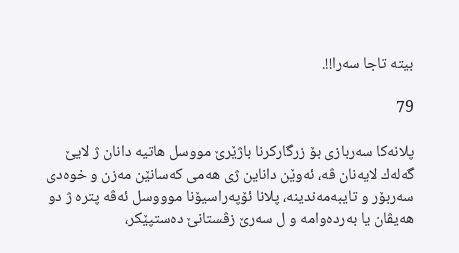بیته‌ تاجا سه‌را!!.

79

پلانه‌كا سه‌ربازى بۆ زرگاركرنا باژێرێ مووسل هاتیه‌ دانان ژ لایێ گه‌له‌ك لایه‌نان ڤه‌، ئه‌وێن داناین ژى هه‌مى كه‌سانێن مه‌زن و خوه‌دى سه‌ربۆر و تایبه‌مه‌ندینه‌، پلانا ئۆپه‌راسیۆنا موووسل ئه‌ڤه‌ پتره‌ ژ دو هه‌یڤان یا به‌رده‌وامه‌ و ل سه‌رێ زڤستانێ ده‌ستپێكر،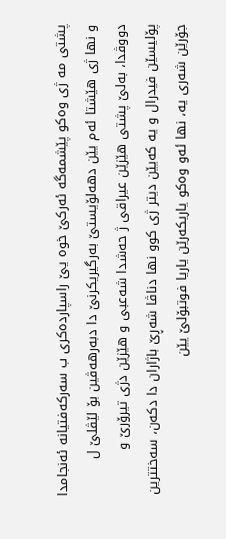پشتى مه‌ ژى وه‌كو پێشمه‌گه‌ ئه‌ركێ خوه‌ یێ راسپارده‌كرى ب سه‌ركه‌فتیانه‌ ئه‌نجامدا و نها ژى هێشتا ئه‌م یێن دهه‌لۆیستێ به‌رگیریكرنێ دا دبه‌رهه‌ڤین بۆ لێڤلێ ل دووڤدا، به‌لێ پشتى هێزێن عیراقى ژ حه‌شدا شه‌عبى و هێزێن دژى تیرۆرێ و پۆلیسێن فیدرال و یه‌ كه‌یێن دیتر ژى كوو نها دناڤا شه‌ڕێ باژاران دا دكه‌ن، سه‌ختترین جۆرێن شه‌ری یه‌، نها ئه‌و وه‌كو یاریكه‌رێن یاریا فوتبۆلێ یێن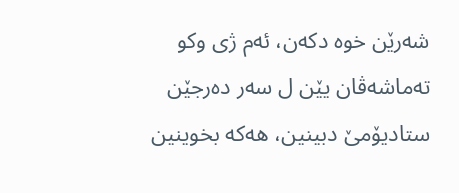شه‌رێن خوه‌ دكه‌ن، ئه‌م ژى وكو ته‌ماشه‌ڤان یێن ل سه‌ر ده‌رجێن ستادیۆمێ دبینین، هه‌كه‌ بخوینین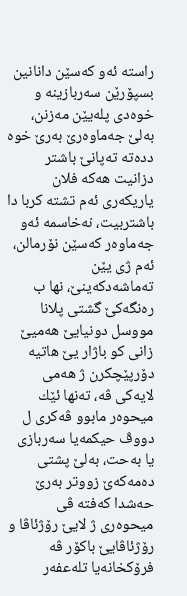راسته‌ ئه‌و كه‌سێن دانانین بسپۆرێن سه‌ربازینه‌ و خوه‌دى پله‌یێن مه‌زنن، به‌لێ جه‌ماوه‌رێ به‌رێ خوه‌ دده‌ته‌ ته‌پانێ باشتر دزانیت هه‌كه‌ فلان یاریكه‌رى ئه‌م تشته‌ كربا دا باشتربیت، نه‌خاسمه‌ ئه‌و جه‌ماوه‌ر كه‌سێن نۆرمالن، ئه‌م ژی یێن ته‌ماشه‌دكه‌ینێ، نها ب ره‌نگه‌كێ گشتى پلانا مووسل دونیایێ هه‌میێ زانى كو باژار یێ هاتیه‌ دۆرپێچكرن ژ هه‌مى لایه‌كى ڤه‌، ته‌نها ئێك میحوه‌ر مابوو ڤه‌كری ل دووڤ حیكمه‌یا سه‌ربازى یا به‌حت، به‌لێ پشتى ده‌مه‌كه‌ێ زووتر به‌رێ حه‌شدا كه‌فته‌ ڤى میحوه‌رى ژ لایێ رۆژئاڤا و رۆژئاڤایێ باكۆر ڤه‌ فرۆكخانه‌یا تله‌عفه‌ر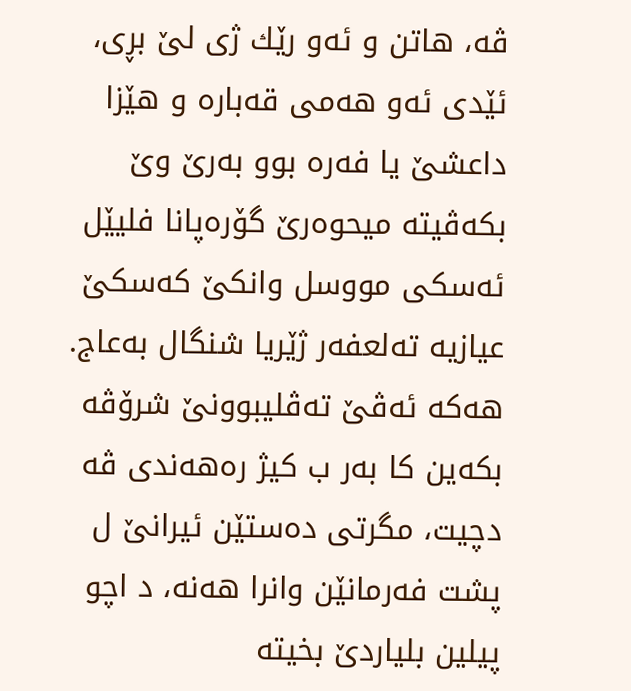ڤه‌، هاتن و ئه‌و رێك ژى لێ بڕى، ئێدى ئه‌و هه‌مى قه‌باره‌ و هێزا داعشێ یا فه‌ره‌ بوو به‌رێ وێ بكه‌ڤیته‌ میحوه‌رێ گۆره‌پانا فلیێل ئه‌سكى مووسل وانكێ كه‌سكێ عیازیه‌ ته‌لعفه‌ر ژێریا شنگال به‌عاج. هه‌كه‌ ئه‌ڤێ ته‌ڤلیبوونێ شرۆڤه‌ بكه‌ین كا به‌ر ب كیژ ره‌هه‌ندى ڤه‌ دچیت، مگرتى ده‌ستێن ئیرانێ ل پشت فه‌رمانێن وانرا هه‌نه‌، د اچو پیلین بلیاردێ بخیته‌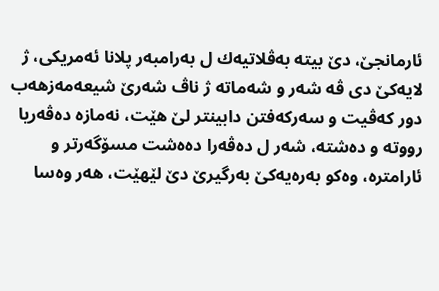ئارمانجێ، دێ بیته‌ به‌ڤلاتیه‌ك ل به‌رامبه‌ر پلانا ئه‌مریكى، ژ لایه‌كێ دی ڤه‌ شه‌ر و شه‌ماته‌ ژ ناڤ شه‌رێ شیعه‌مه‌زهه‌ب دور كه‌ڤیت و سه‌ركه‌فتن دابینتر لێ هێت، نه‌مازه‌ ده‌ڤه‌ریا رووته‌ و ده‌شته‌، شه‌ر ل ده‌ڤه‌را ده‌ه‌شت مسۆگه‌رتر و ئارامتره‌، وه‌كو به‌ره‌یه‌كێ به‌رگیرێ دێ لێهێت، هه‌ر وه‌سا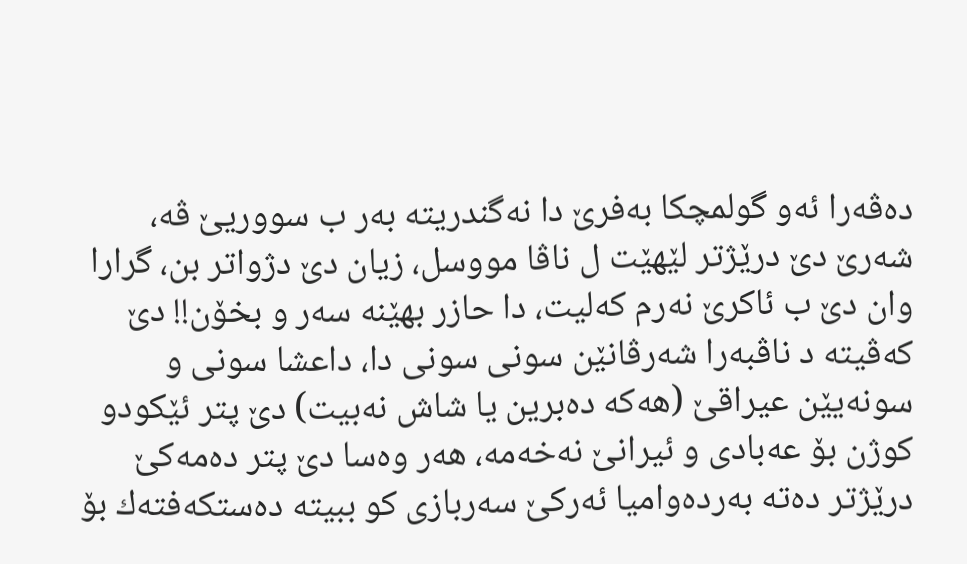ده‌ڤه‌را ئه‌و گولمچكا به‌فرێ دا نه‌گندریته‌ به‌ر ب سووریێ ڤه‌، شه‌رێ دێ درێژتر لێهێت ل ناڤا مووسل، زیان دێ دژواتر بن، گرارا وان دێ ب ئاكرێ نه‌رم كه‌لیت، دا حازر بهێنه‌ سه‌ر و بخۆن!! دێ كه‌ڤیته‌ د ناڤبه‌را شه‌رڤانێن سونى سونى دا، داعشا سونى و سونه‌یێن عیراقێ (هه‌كه‌ ده‌برین یا شاش نه‌بیت) دێ پتر ئێكودو كوژن بۆ عه‌بادى و ئیرانێ نه‌خه‌مه‌، هه‌ر وه‌سا دێ پتر ده‌مه‌كێ درێژتر ده‌ته‌ به‌رده‌وامیا ئه‌ركێ سه‌ربازى كو ببیته‌ ده‌ستكه‌فته‌ك بۆ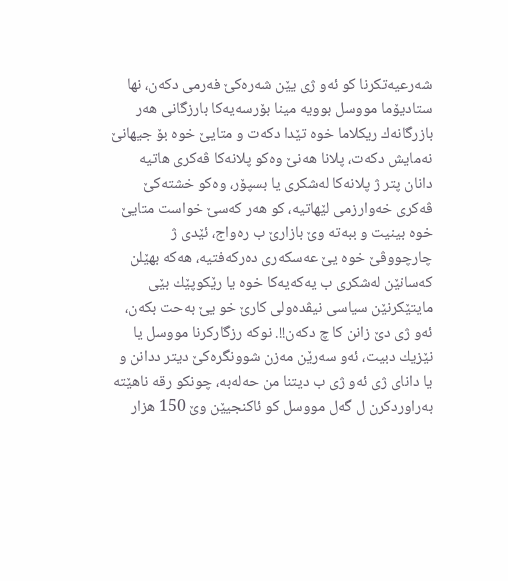شه‌رعیه‌تكرنا كو ئه‌و ژى یێن شه‌ره‌كێ فه‌رمى دكه‌ن، نها ستادیۆما مووسل بوویه‌ مینا بۆرسه‌یه‌كا بارزگانى هه‌ر بازرگانه‌ك ریكلاما خوه‌ تێدا دكه‌ت و متایێ خوه‌ بۆ جیهانێ نه‌مایش دكه‌ت، پلانا هه‌نێ وه‌كو پلانه‌كا ڤه‌كرى هاتیه‌ دانان پتر ژ پلانه‌كا له‌شكرى یا بسپۆر، وه‌كو خشته‌كێ ڤه‌كرى خه‌وارزمى لێهاتیه‌، كو هه‌ر كه‌سێ خواست متایێ خوه‌ بینیت و ببه‌ته‌ وێ بازارێ ب ره‌واج، ئێدى ژ چارچووڤێ خوه‌ یێ عه‌سكه‌رى ده‌ركه‌فتیه‌، هه‌كه‌ بهێلن كه‌سانێن له‌شكرى ب یه‌كه‌یه‌كا خوه‌ یا رێكوپێك بێى مایتێكرنێن سیاسى نیڤده‌ولى كارێ خو یێ به‌حت بكه‌ن، ئه‌و ژى دێ زانن كا چ دكه‌ن!!. نوكه‌ رزگاركرنا مووسل یا نێزیك دبیت، ئه‌و سه‌رێن مه‌زن شوونگره‌كێ دیتر ددانن و یا داناى ژى ئه‌و ژى ب دیتنا من حه‌له‌به‌، چونكو رقه‌ ناهێته‌ به‌راوردكرن ل گه‌ل مووسل كو ئاكنجیێن وێ 150 هزار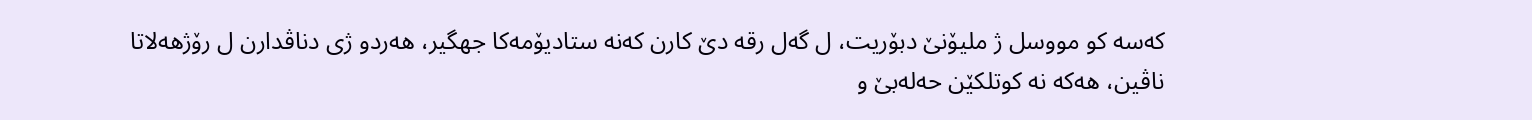كه‌سه‌ كو مووسل ژ ملیۆنێ دبۆریت، ل گه‌ل رقه‌ دێ كارن كه‌نه‌ ستادیۆمه‌كا جهگیر، هه‌ردو ژى دناڤدارن ل رۆژهه‌لاتا ناڤین، هه‌كه‌ نه‌ كوتلكێن حه‌له‌بێ و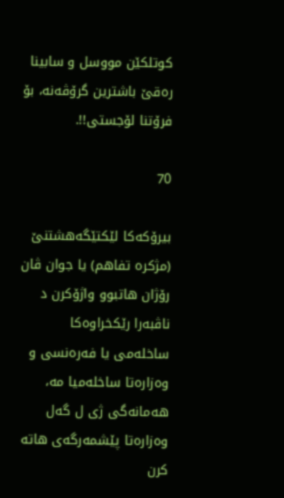كوتلكێن مووسل و سابینا ره‌قێ باشترین گرۆڤه‌نه‌، بۆ فرۆتنا لۆجستى!!.

70

بیرۆكه‌كا لێكتێگه‌هشتنێ (مژكره‌ تفاهم) یا جوان ڤان رۆژان هاتبوو واژۆكرن د ناڤبه‌را رێكخراوه‌كا ساخله‌مى یا فه‌ره‌نسى و وه‌زاره‌تا ساخله‌میا مه‌، هه‌مانه‌گى ژى ل گه‌ل وه‌زاره‌تا پێشمه‌رگه‌ى هاته‌ كرن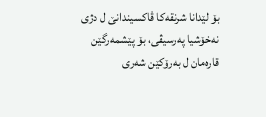بۆ لێدانا شرنقه‌كا ڤاكسیندانێ ل دژى نه‌خۆشیا په‌رسیڤى، بۆ پێشمه‌رگێن قاره‌مان ل به‌رۆكێن شه‌رى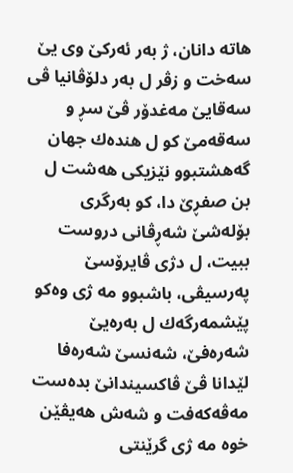هاته‌ دانان، ژ به‌ر ئه‌ركێ وى یێ سه‌خت و زڤر ل به‌ر دلۆڤانیا ڤى سه‌قایێ مه‌غدۆر ڤێ سڕ و سه‌قه‌مێ كو ل هنده‌ك جهان گه‌هشتبوو نێزیكى هه‌شت ل بن صفڕێ دا، كو به‌رگرى بۆله‌شێ شه‌ڕڤانى دروست ببیت، ل دژى ڤایرۆسێ په‌رسیڤى، باشبوو مه‌ ژى وه‌كو پێشمه‌رگه‌ك ل به‌ره‌یێ شه‌ره‌فێ، شه‌نسێ شه‌ره‌فا لێدانا ڤێ ڤاكسیندانێ بده‌ست مه‌ڤه‌كه‌فت و شه‌ش هه‌یڤێن خوه‌ مه‌ ژى گرێنتى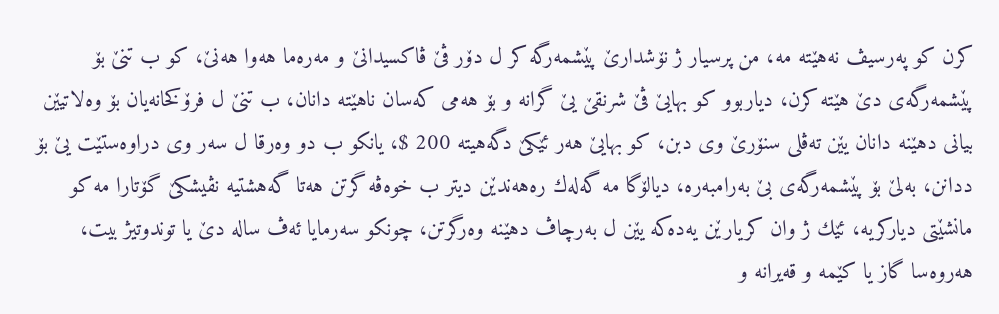كرن كو په‌رسیڤ نه‌هێته‌ مه‌، من پرسیار ژ نۆشدارێ پێشمه‌رگه‌ كر ل دۆر ڤێ ڤاكسیدانێ و مه‌ره‌ما هه‌وا هه‌نێ، كو ب تنێ بۆ پێشمه‌رگه‌ى دێ هێته‌ كرن، دیاربوو كو بهایێ ڤێ شرنقێ یێ گرانه‌ و بۆ هه‌مى كه‌سان ناهێته‌ دانان، ب تنێ ل فرۆكخانه‌یان بۆ وه‌لاتیێن بیانى دهێنه‌ دانان یێن ته‌ڤلى سنۆرێ وى دبن، كو بهایێ هه‌ر ئێكێ دگه‌هیته‌ 200 $، یانكو ب دو وه‌رقا ل سه‌ر وى دراوه‌ستێت یێ بۆ ددانن، به‌لێ بۆ پێشمه‌رگه‌ى بێ به‌رامبه‌ره‌، دیالۆگا مه‌ گه‌له‌ك ره‌هه‌ندێن دیتر ب خوه‌ڤه‌ گرتن هه‌تا گه‌هشتیه‌ نڤیشكێ گۆتارا مه‌ كو مانشێتى دیاركریه‌، ئێك ژ وان كریارێن یه‌ده‌كه‌ یێن ل به‌رچاڤ دهێنه‌ وه‌رگرتن، چونكو سه‌رمایا ئه‌ڤ ساله‌ دێ یا توندوتیژ بیت، هه‌روه‌سا گاز یا كێمه‌ و قه‌یرانه‌ و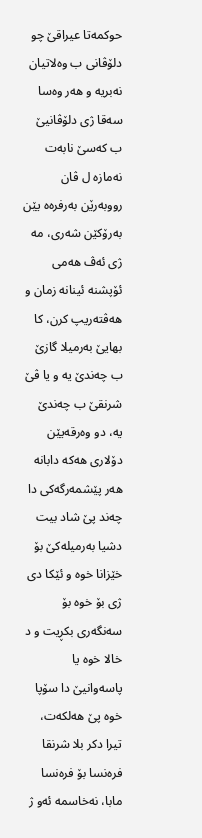حوكمه‌تا عیراقێ چو دلۆڤانى ب وه‌لاتیان نه‌بریه‌ و هه‌ر وه‌سا سه‌قا ژى دلۆڤانیێ ب كه‌سێ نابه‌ت نه‌مازه‌ ل ڤان رووبه‌رێن به‌رفره‌ه یێن به‌رۆكێن شه‌رى، مه‌ ژى ئه‌ڤ هه‌مى ئۆپشنه‌ ئینانه‌ زمان و هه‌ڤته‌ریپ كرن، كا بهایێ به‌رمیلا گازێ ب چه‌ندێ یه‌ و یا ڤێ شرنقێ ب چه‌ندێ یه‌، دو وه‌رقه‌یێن دۆلارى هه‌كه‌ دابانه‌ هه‌ر پێشمه‌رگه‌كى دا چه‌ند پێ شاد بیت دشیا به‌رمیله‌كێ بۆ خێزانا خوه‌ و ئێكا دى ژى بۆ خوه‌ بۆ سه‌نگه‌رى بكڕیت و د خالا خوه‌ یا پاسه‌وانیێ دا سۆپا خوه‌ پێ هه‌لكه‌ت، تیرا دكر بلا شرنقا فره‌نسا بۆ فره‌نسا مابا، نه‌خاسمه‌ ئه‌و ژ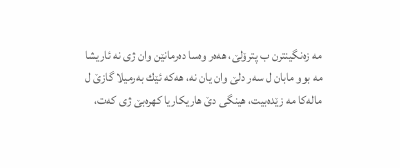مه‌ زه‌نگینترن ب پترۆلێ، هه‌ه‌ر وه‌سا ده‌رمانێن وان ژى نه‌ ئاریشا مه‌ بوو مابان ل سه‌ر دلێ وان یان نه‌، هه‌كه‌ ئێك به‌رمیلا گازێ ل ماله‌كا مه‌ زێده‌بیت، هینگى دێ هاریكاریا كهره‌بێ ژى كه‌ت،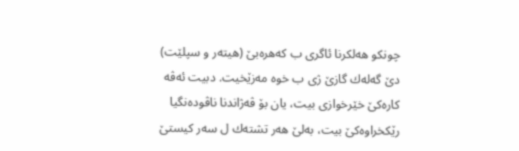چونكو هه‌لكرنا ئاگرى ب كه‌هره‌بێ (هیته‌ر و سپلێت) دێ گه‌له‌ك گازێ ژى ب خوه‌ مه‌زێخیت. دبیت ئه‌ڤه‌ كاره‌كێ خێرخوازى بیت، یان بۆ ڤه‌ژاندنا ناڤوده‌نگیا رێكخراوه‌كێ بیت، به‌لێ هه‌ر تشته‌ك ل سه‌ر كیستێ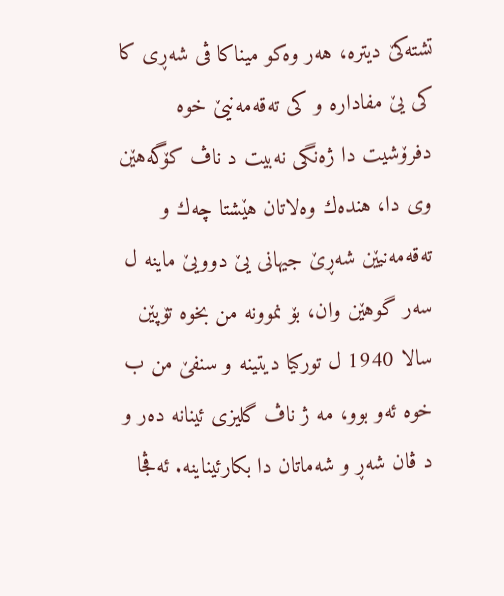تشته‌كێ دیتره‌، هه‌ر وه‌كو میناكا ڤى شه‌ڕى كا كى یێ مفاداره‌ و كى ته‌قه‌مه‌نیێ خوه‌ دفرۆشیت دا ژه‌نگى نه‌بیت د ناڤ كۆگه‌هێن وى دا، هنده‌ك وه‌لاتان هێشتا چه‌ك و ته‌قه‌مه‌نیێن شه‌ڕێ جیهانى یێ دوویێ ماینه‌ ل سه‌ر گوهێن وان، بۆ نموونه‌ من بخوه‌ تۆپێن سالا 1940 ل توركیا دیتینه‌ و سنفێ من ب خوه‌ ئه‌و بوو، مه‌ ژ ناڤ گلیزى ئینانه‌ ده‌ر و د ڤان شه‌ڕ و شه‌ماتان دا بكارئیناینه‌. ئه‌ڤجا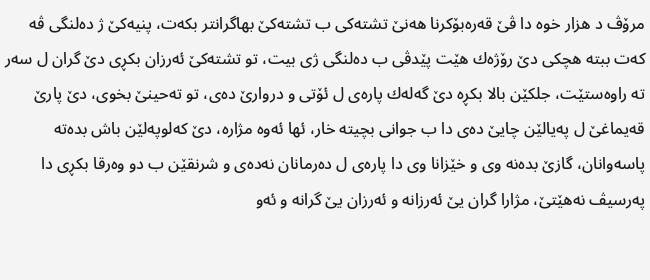مرۆڤ د هزار خوه‌ دا ڤێ قه‌ره‌بۆكرنا هه‌نێ تشته‌كى ب تشته‌كێ بهاگرانتر بكه‌ت، پنیه‌كێ ژ ده‌لنگى ڤه‌ كه‌ت ببته‌ هچكى دێ رۆژه‌ك هێت پێدڤى ب ده‌لنگى ژى بیت، تو تشته‌كێ ئه‌رزان بكڕى دێ گران ل سه‌ر ته‌ راوه‌ستێت، جلكێن بالا بكڕه‌ دێ گه‌له‌ك پاره‌ى ل ئۆتى و دروارێ ده‌ى، تو ته‌حینێ بخوى، دێ پارێ قه‌یماغێ ل په‌یالێن چایێ ده‌ى دا ب جوانى بچیته‌ خار، ئها ئه‌وه‌ مژاره‌، دێ كه‌لوپه‌لێن باش بده‌ته‌ پاسه‌وانان، گازێ بده‌نه‌ وى و خێزانا وى دا پاره‌ى ل ده‌رمانان نه‌ده‌ى و شرنقێن ب دو وه‌رقا بكڕى دا په‌رسیڤ نه‌هێتێ، مژارا گران یێ ئه‌رزانه‌ و ئه‌رزان یێ گرانه‌ و ئه‌و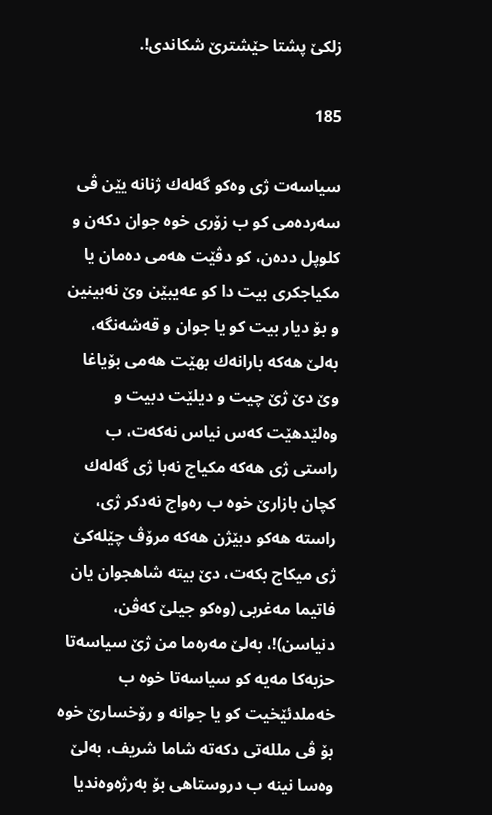زلكێ پشتا حێشترێ شكاندى!.

185

سیاسه‌ت ژى وه‌كو گه‌له‌ك ژنانه‌ یێن ڤى سه‌رده‌مى كو ب زۆرى خوه‌ جوان دكه‌ن و كلوپل دده‌ن، كو دڤێت هه‌مى ده‌مان یا مكیاجكری بیت دا كو عه‌یبێن وێ نه‌بینین و بۆ دیار بیت كو یا جوان و قه‌شه‌نگه‌، به‌لێ هه‌كه‌ بارانه‌ك بهێت هه‌مى بۆیاغا وێ دێ ژێ چیت و دیلێت دبیت و وه‌لێدهێت كه‌س نیاس نه‌كه‌ت، ب راستى ژى هه‌كه‌ مكیاج نه‌با ژى گه‌له‌ك كچان بازارێ خوه‌ ب ره‌واج نه‌دكر ژى، راسته‌ هه‌كو دبێژن هه‌كه‌ مرۆڤ چێله‌كێ ژى میكاج بكه‌ت، دێ بیته‌ شاهجوان یان فاتیما مه‌غربى (وه‌كو جیلێ كه‌ڤن، دنیاسن)!، به‌لێ مه‌ره‌ما من ژێ سیاسه‌تا حزبه‌كا مه‌یه‌ كو سیاسه‌تا خوه‌ ب خه‌ملدئێخیت كو یا جوانه‌ و رۆخسارێ خوه‌ بۆ ڤى ملله‌تى دكه‌ته‌ شاما شریف، به‌لێ وه‌سا نینه‌ ب دروستاهى بۆ به‌رژه‌وه‌ندیا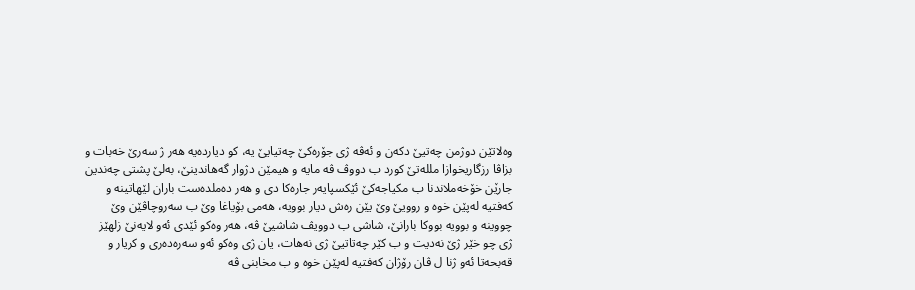وه‌لاتێن دوژمن چه‌تیێ دكه‌ن و ئه‌ڤه‌ ژى جۆره‌كێ چه‌تیایێ یه‌، كو دیارده‌یه‌ هه‌ر ژ سه‌رێ خه‌بات و بزاڤا رزگاریخوازا ملله‌تێ كورد ب دووڤ ڤه‌ مایه‌ و هیمێن دژوار گه‌هاندینێ، به‌لێ پشتى چه‌ندین جارێن خۆخه‌ملاندنا ب مكیاجه‌كێ ئێكسپایه‌ر جاره‌كا دى و هه‌ر ده‌ملده‌ست باران لێهاتینه‌ و كه‌فتیه‌ له‌پێن خوه‌ و روویێ وێ یێن ره‌ش دیار بوویه‌، هه‌مى بۆیاغا وێ ب سه‌روچاڤێن وێ چووینه‌ و بوویه‌ بووكا بارانێ، شاشی ب دوویڤ شاشیێ ڤه‌، هه‌ر وه‌كو ئێدى ئه‌و لایه‌نێ زلهێز ژى چو خێر ژێ نه‌دیت و ب كێر چه‌تاتیێ ژى نه‌هات، یان ژى وه‌كو ئه‌و سه‌ره‌ده‌رى و كریار و قه‌بحه‌تا ئه‌و ژنا ل ڤان رۆژان كه‌فتیه‌ له‌پێن خوه‌ و ب مخابنى ڤه‌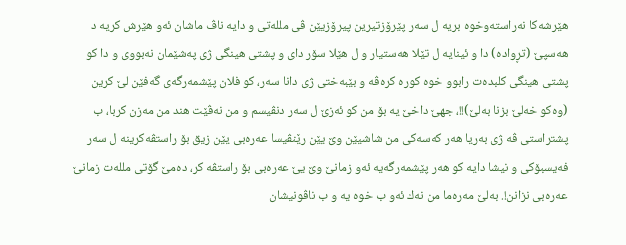هێرشه‌كا نه‌راسته‌وخوه‌ بریه‌ ل سه‌ر پێرۆزتیرین پیرۆزیێن ڤى ملله‌تى و دایه‌ ناڤ ماشان ئه‌و هێرش كریه‌ د هه‌سپێ (تڕواده‌) دا و ئینایه‌ ل تێلا هه‌ستیار و ل هێلا سۆر دای و پشتى هینگى ژى په‌شێمان نه‌بووى و دا كو پشتى هینگى كلبده‌ت رابوو خوه‌ كوره‌ كره‌ڤه‌ و بێبه‌ختى ژى دانا سه‌ر، كو فلان پێشمه‌رگه‌ى گه‌فێن لێ كرین (وه‌كو خه‌لێ بزنا به‌لێ)!!، جهێ داخێ یه‌ بۆ من كو ئه‌زێ ل سه‌ر دنڤیسم و من نه‌ڤێت هند من مه‌زن كربا، ب پشتراستى ڤه‌ ژى به‌ریا هه‌ر كه‌سه‌كى من شاشیێن وێ یێن رێنڤیسا عه‌ره‌بى یێن زیق بۆ راستڤه‌كرینه‌ ل سه‌ر فه‌یسبۆكى و نیشا دایه‌ كو هه‌ر پێشمه‌رگه‌یه‌ ئه‌و زمانێ وێ یێ عه‌ره‌بى بۆ راستڤه‌ كر، ده‌مێ گۆتى ملله‌ت زمانێ عه‌ره‌بى نزانن!. به‌لێ مه‌ره‌ما من نه‌ك ئه‌و ب خوه‌ یه‌ و ب ناڤونیشان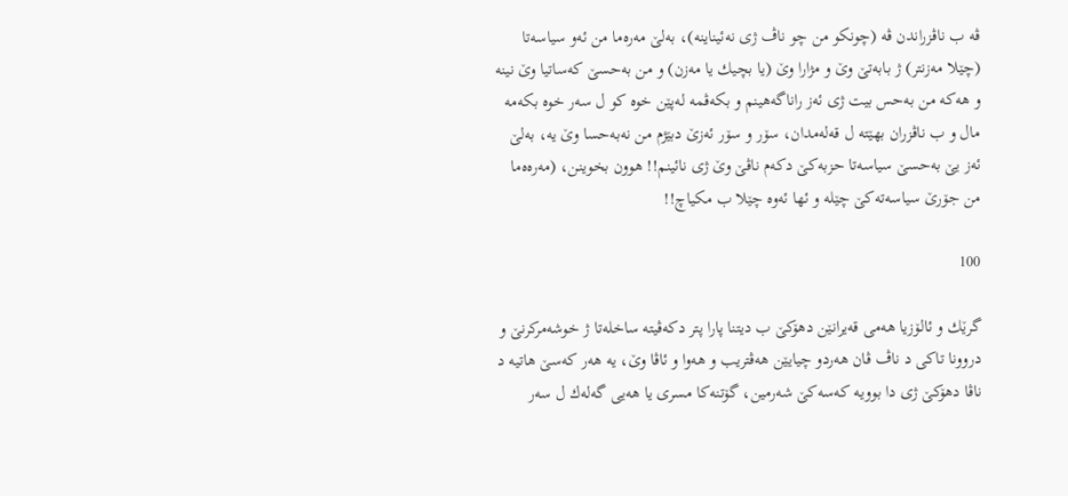ڤه‌ ب ناڤزراندن ڤه‌ (چونكو من چو ناڤ ژى نه‌ئیناینه‌)، به‌لێ مه‌ره‌ما من ئه‌و سیاسه‌تا (چێلا مه‌زنتر) ژ بابه‌تێ وێ و مژارا وێ (یا بچیك یا مه‌زن) و من به‌حسێ كه‌ساتیا وێ نینه‌ و هه‌كه‌ من به‌حس بیت ژى ئه‌ز راناگه‌هینم و بكه‌ڤمه‌ له‌پێن خوه‌ كو ل سه‌ر خوه‌ بكه‌مه‌ مال و ب ناڤزران بهێته‌ ل قه‌له‌مدان، سۆر و سۆر ئه‌زێ دبێژم من نه‌به‌حسا وێ یه‌، به‌لێ ئه‌ز یێ به‌حسێ سیاسه‌تا حزبه‌كێ دكه‌م ناڤێ وێ ژى نائینم!! هوون بخوینن، (مه‌ره‌ه‌ما من جۆرێ سیاسه‌ته‌كێ چێله‌ و ئها ئه‌وه‌ چێلا ب مكیاچ!!

100

گرێك و ئالۆزیا هه‌مى قه‌یرانێن دهۆكێ ب دیتنا پارا پتر دكه‌ڤیته‌ ساخله‌تا ژ خوشه‌مركرنێ و دروونا تاكى د ناڤ ڤان هه‌ردو چیایێن هه‌ڤتریب و هه‌وا و ئاڤا وێ، یه‌ هه‌ر كه‌سێ هاتیه‌ د ناڤا دهۆكێ ژى دا بوویه‌ كه‌سه‌كێ شه‌رمین، گۆتنه‌كا مسری یا هه‌یى گه‌له‌ك ل سه‌ر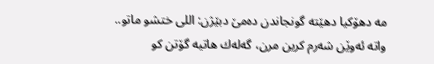مه‌ دهۆكیا دهێته‌ گونجاندن ده‌مێ دبێژن: اللی ختشو ماتو..
واته‌ ئه‌وێن شه‌رم كرین مرن، گه‌له‌ك هاتیه‌ گۆتن كو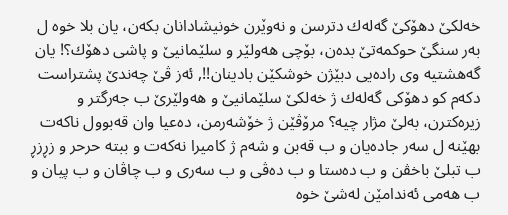خه‌لكێ دهۆكێ گه‌له‌ك دترسن و نه‌وێرن خونیشادانان بكه‌ن، یان بلا خوه‌ ل به‌ر سنگێ حوكمه‌تێ بده‌ن، بۆچى هه‌ولێر و سلێمانیێ و پاشى دهۆك؟! یان گه‌هشتیه‌ وى راده‌یى دبێژن خوشكێن بادینان!!, ئه‌ز ڤێ چه‌ندێ پشتراست دكه‌م كو دهۆكى گه‌له‌ك ژ خه‌لكێ سلێمانیێ و هه‌ولێرێ ب جه‌رگتر و زیره‌كترن، به‌لێ مژار چیه‌؟ مرۆڤێن ژ خۆشه‌رمن، ده‌عیا وان قه‌بوول ناكه‌ت بهێنه‌ ل سه‌ر جاده‌یان و ب قه‌بن و شه‌م ژ كامیرا نه‌كه‌ت و ببته‌ حرحر و زڕزڕ ب تبلێ باخڤن و ب ده‌ستا و ب ده‌ڤى و ب سه‌رى و ب چاڤان و ب پیان و ب هه‌مى ئه‌ندامێن له‌شێ خوه‌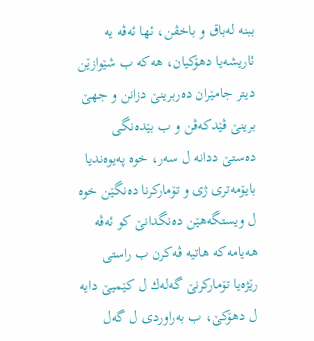ببنه‌ له‌باق و باخڤن، ئها ئه‌ڤه‌ یه‌ ئاریشه‌یا دهۆكیان، هه‌كه‌ ب شێوازێن دیتر جامێران ده‌ربرینێ دزانن و جهێ برینێ ڤێدكه‌ڤن و ب بێده‌نگى ده‌ستێ ددانه‌ ل سه‌ر، خوه‌ په‌یوه‌ندیا بایۆمه‌ترى ژى و تۆماركرنا ده‌نگێن خوه‌ ل ویستگه‌هێن ده‌نگدانێ كو ئه‌ڤه‌ هه‌یامه‌كه‌ هاتیه‌ ڤه‌كرن ب راستى رێژه‌یا تۆماركرنێ گه‌له‌ك ل كێمیێ دایه‌ ل دهۆكێ، ب به‌راوردى ل گه‌ل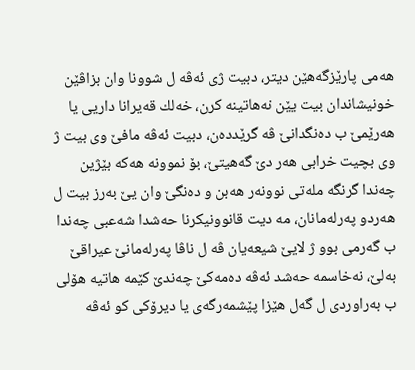هه‌مى پارێزگه‌هێن دیتر، دبیت ژى ئه‌ڤه‌ ل شوونا وان بزاڤێن خونیشاندان بیت یێن نه‌هاتینه‌ كرن، خه‌لك قه‌یرانا داریى یا هه‌رێمێ ب ده‌نگدانێ ڤه‌ گرێدده‌ن، دبیت ئه‌ڤه‌ مافێ وى بیت ژ وى بچیت خرابى هه‌ر دێ گه‌هیتێ، بۆ نموونه‌ هه‌كه‌ بێژین چه‌ندا گرنگه‌ مله‌تى نوونه‌ر هه‌بن و ده‌نگێ وان یێ به‌رز بیت ل هه‌ردو په‌رله‌مانان، مه‌ دیت قانوونیكرنا حه‌شدا شه‌عبی چه‌ندا ب گه‌رمى بوو ژ لایێ شیعه‌یان ڤه‌ ل ناڤا په‌رله‌مانێ عیراقێ به‌لێ، نه‌خاسمه‌ حه‌شد ئه‌ڤه‌ ده‌مه‌كێ چه‌ندێ كێمه‌ هاتیه‌ هۆلى ب به‌راوردى ل گه‌ل هێزا پێشمه‌رگه‌ى یا دیرۆكى كو ئه‌ڤه‌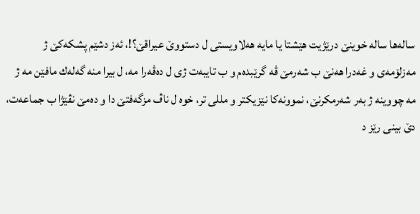ساله‌ها ساله‌ خوینێ درێژیت هێشتا یا مایه‌ هه‌لاویستى ل دستووێ عیراقێ؟!، ئه‌ز دشێم پشكه‌كێ ژ مه‌زلۆمه‌ی و غه‌درا هه‌نێ ب شه‌رمێ ڤه‌ گرێبده‌م و ب تایبه‌ت ژى ل ده‌ڤه‌را مه‌، ل بیرا منه‌ گه‌له‌ك مافێن مه‌ ژ مه‌ چووینه‌ ژ به‌ر شه‌رمكرنێ، نموونه‌كا نێزیكتر و مللى تر، خوه‌ ل ناڤ مزگه‌فتێ دا و ده‌مێ نڤێژا ب جماعه‌ت، دێ بینى رێز د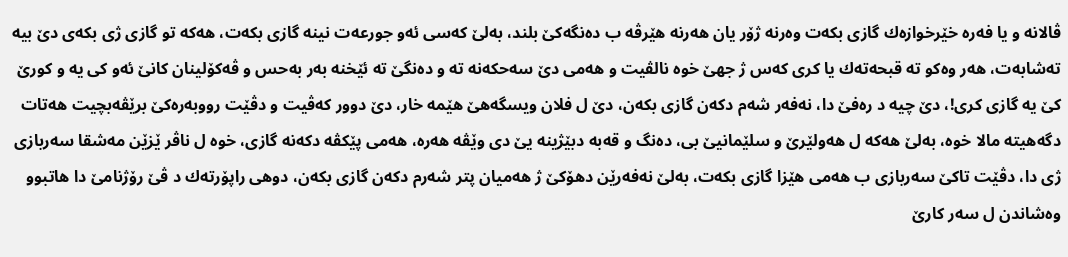ڤالانه‌ و یا فه‌ره‌ خێرخوازه‌ك گازى بكه‌ت وه‌رنه‌ ژۆر یان هه‌رنه‌ هێرڤه‌ ب ده‌نگه‌كێ بلند، به‌لێ كه‌سى ئه‌و جورعه‌ت نینه‌ گازى بكه‌ت، هه‌كه‌ تو گازى ژى بكه‌ى دێ بیه‌ ته‌شابه‌ت، هه‌ر وه‌كو ته‌ قبحه‌ته‌ك یا كرى كه‌س ژ جهێ خوه‌ نالڤیت و هه‌مى دێ سه‌حكه‌نه‌ ته‌ و ده‌نگێ ته‌ ئێخنه‌ به‌ر به‌حس و ڤه‌كۆلینان كانێ ئه‌و كی یه‌ و كورێ كێ یه‌ گازى كرى!، دێ چیه‌ د ره‌فێ دا، نه‌فه‌ر شه‌م دكه‌ن گازى بكه‌ن، دێ ل فلان ویسگه‌هێ هێمه‌ خار، دێ دوور كه‌ڤیت و دڤێت رووبه‌ره‌كێ برێڤه‌بچیت هه‌تات دگه‌هیته‌ مالا خوه‌، به‌لێ هه‌كه‌ ل هه‌ولێرێ و سلێمانیێ بى، ده‌نگ و قه‌به‌ دبێژینه‌ یێ دى وێڤه‌ هه‌ره‌، هه‌مى پێكڤه‌ دكه‌نه‌ گازى، خوه‌ ل ناڤر ێزێن مه‌شقا سه‌ربازى ژى دا، دڤێت تاكێ سه‌ربازى ب هه‌مى هێزا گازى بكه‌ت، به‌لێ نه‌فه‌رێن دهۆكێ ژ هه‌میان پتر شه‌رم دكه‌ن گازى بكه‌ن، دوهى راپۆرته‌ك د ڤێ رۆژنامێ دا هاتبوو وه‌شاندن ل سه‌ر كارێ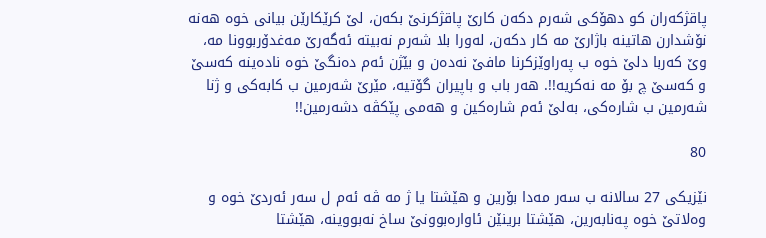پاقژكه‌ران كو دهۆكى شه‌رم دكه‌ن كارێ پاقژكرنێ بكه‌ن، لێ كرێكارێن بیانى خوه‌ هه‌نه‌ نۆشدارن هاتینه‌ باژارێ مه‌ كار دكه‌ن، له‌ورا بلا شه‌رم نه‌بیته‌ ئه‌گه‌رێ مه‌غدۆربوونا مه‌، وێ كه‌ربا دلێ خوه‌ ب په‌راوێزكرنا مافێ نه‌ده‌ن و بێژن ئه‌م ده‌نگێ خوه‌ ناده‌ینه‌ كه‌سێ و كه‌سێ چ بۆ مه‌ نه‌كریه‌!!. هه‌ر باب و باپیران گۆتیه‌، مێرێ شه‌رمین ب كابه‌كى و ژنا شه‌رمین ب شاره‌كى، به‌لێ ئه‌م شاره‌كین و هه‌مى پێكڤه‌ دشه‌رمین!!

80

نێزیكى 27 سالانه‌ ب سه‌ر مه‌دا بۆرین و هێشتا یا ژ مه‌ ڤه‌ ئه‌م ل سه‌ر ئه‌ردێ خوه‌ و وه‌لاتێ خوه‌ په‌نابه‌رین، هێشتا برینێن ئاواره‌بوونێ ساخ نه‌بووینه‌، هێشتا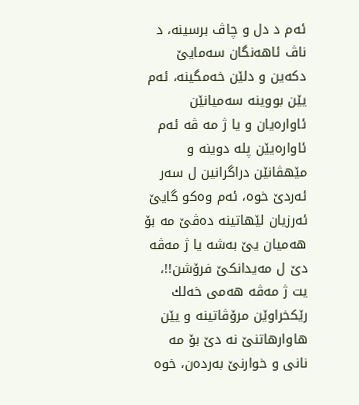ئه‌م د دل و چاڤ برسینه‌، د ناڤ ئاهه‌نگان سه‌مایێ دكه‌ین و دلێن خه‌مگینه‌، ئه‌م یێن بووینه‌ سه‌میانێن ئاواره‌یان و یا ژ مه‌ ڤه‌ ئه‌م ئاواره‌یێن پله‌ دوینه‌ و مێهڤانێن دراگرانین ل سه‌ر ئه‌ردێ خوه‌، ئه‌م وه‌كو گایێ ئه‌رزیان لێهاتینه‌ ده‌ڤێ مه‌ بۆ هه‌میان یێ به‌شه‌ یا ژ مه‌ڤه‌ دێ ل مه‌یدانكێ فرۆشن!!، یت ژ مه‌ڤه‌ هه‌مى خه‌لك رێكخراوێن مرۆڤاتینه‌ و یێن هاوارهاتنێ نه‌ دێ بۆ مه‌ نانى و خوارنێ به‌رده‌ن، خوه‌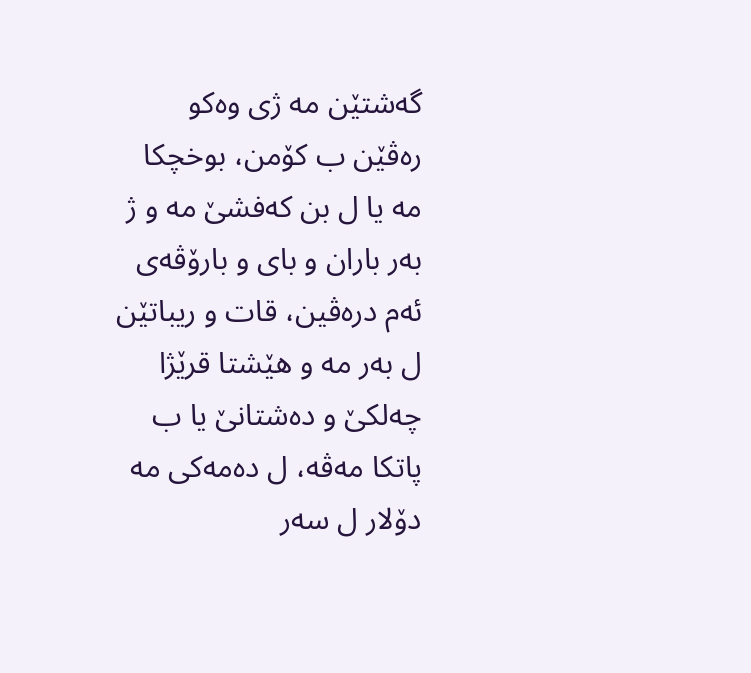گه‌شتێن مه‌ ژى وه‌كو ره‌ڤێن ب كۆمن، بوخچكا مه‌ یا ل بن كه‌فشێ مه‌ و ژ به‌ر باران و بای و بارۆڤه‌ى ئه‌م دره‌ڤین، قات و ریباتێن ل به‌ر مه‌ و هێشتا قرێژا چه‌لكێ و ده‌شتانێ یا ب پاتكا مه‌ڤه‌، ل ده‌مه‌كى مه‌ دۆلار ل سه‌ر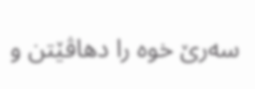سه‌رێ خوه‌ را دهاڤێتن و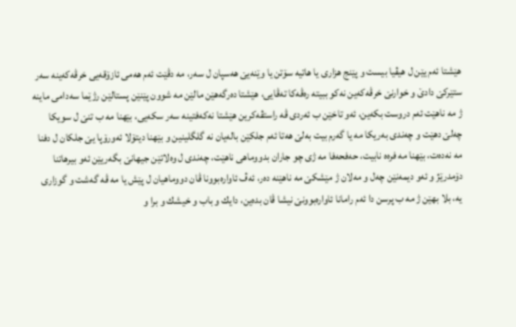هێشتا ئه‌م یێن ل هیڤیا بیست و پێنج هزارى یا هاتیه‌ سۆتن یا وێنه‌یێ هه‌سپان ل سه‌ر، مه‌ دڤێت ئه‌م هه‌مى ئازۆقه‌یى خرڤه‌كه‌ینه‌ سه‌ر ستێركێ دادێ و خوارنێ خرڤه‌كه‌ین نه‌كو ببیته‌ ره‌ڤه‌كا ته‌ڤایى، هێشتا ده‌رگه‌هێن مالێن مه‌ شوون پێنێن پستالێن رژێما سه‌دامى ماینه‌ ژ مه‌ ناهێت ئه‌م دروست بكه‌ین، ئه‌و تاخێن ب ئه‌ردى ڤه‌ راستڤه‌كرین هێشتا نه‌كه‌فتینه‌ سه‌ر سكه‌یى، بێهنا مه‌ ب تنێ ل سویكا چه‌لێ دهێت و چه‌ندى به‌ریكا مه‌ یا گه‌رم بیت به‌لێ هه‌تا ئه‌م جلكێن باله‌یان نه‌ گلگلینین و بێهنا دیتۆلا ئه‌ورۆپا یێ جلكان ل دفنا مه‌ نه‌ده‌ت، بێهنا مه‌ فره‌ه نابیت، حه‌فحه‌فا مه‌ ژى چو جاران بدووماهى ناهێت، چه‌ندى ل وه‌لاتێن جیهانێ بگه‌ریێن ئه‌و بیرهاتنا دۆمدرێژ و ئه‌و دیمه‌نێن چه‌ل و مه‌لان ژ مێشكێ مه‌ ناهێنه‌ ده‌ر، ئه‌ڤ ئاواره‌بوونا ڤان دووماهیان ل پێش یا مه‌ ڤه‌ گه‌شت و گوزاری یه‌، بلا بهێن ژ مه‌ ب پرسن دا ئه‌م رامانا ئاواره‌بوونێ نیشا ڤان بده‌ین، دایك و باب و خیشك و برا و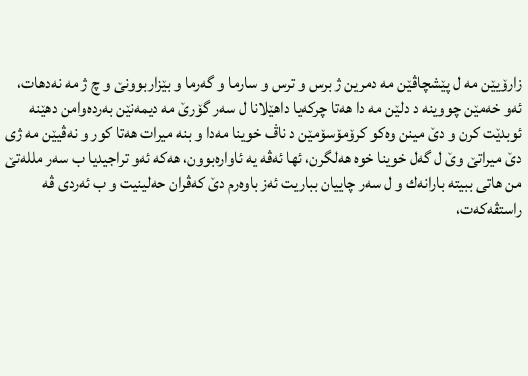زارۆیێن مه‌ ل پێشچاڤێن مه‌ دمرین ژ برس و ترس و سارما و گه‌رما و بێزاربوونێ و چ ژ مه‌ نه‌دهات، ئه‌و خه‌مێن چووینه‌ د دلێن مه‌ دا هه‌تا چركه‌یا داهێلانا ل سه‌ر گۆرێ مه‌ دیمه‌نێن به‌رده‌وامن دهێنه‌ ئوبدێت كرن و دێ مینن وه‌كو كرۆمۆسۆمێن د ناڤ خوینا مه‌دا و بنه‌ میرات هه‌تا كور و نه‌ڤیێن مه‌ ژى دێ میراتێ وێ ل گه‌ل خوینا خوه‌ هه‌لگرن، ئها ئه‌ڤه‌ یه‌ ئاواره‌بوون، هه‌كه‌ ئه‌و تراجیدیا ب سه‌ر ملله‌تێ من هاتى ببیته‌ بارانه‌ك و ل سه‌ر چاییان بباریت ئه‌ز باوه‌رم دێ كه‌ڤران حه‌لینیت و ب ئه‌ردى ڤه‌ راستڤه‌كه‌ت،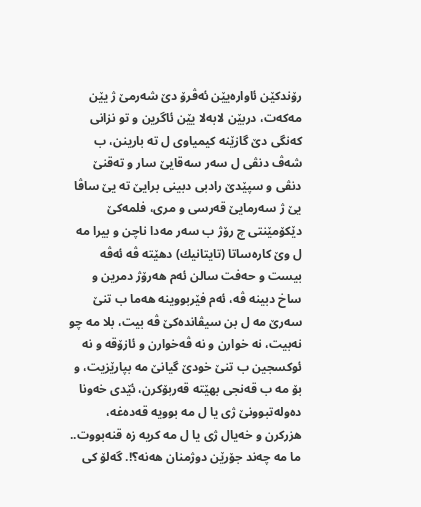رۆندكێن ئاواره‌یێن ئه‌ڤرۆ دێ شه‌رمێ ژ یێن مه‌كه‌ت، دربێن لابه‌لا یێن ئاگرین و تو نزانى كه‌نگى دێ گازێنه‌ كیمیاوى ل ته‌ بارینن، ب شه‌ڤ دنڤى ل سه‌ر سه‌قایێ سار و ته‌قنێ دنڤى و سپێدێ رادبى دبینى برایێ ته‌ یێ ساڤا یێ ژ سه‌رمایێ قه‌رسى و مرى، فلمه‌كێ دێكۆمێنتى چ رۆژ ب سه‌ر مه‌دا ناچن و بیرا مه‌ ل وێ كاره‌ساتا (تایتانیك) دهێته‌ ڤه‌ ئه‌ڤه‌ بیست و حه‌فت سالن ئه‌م هه‌رۆژ دمرین و ساخ دبینه‌ ڤه‌، ئه‌م فێربووینه‌ هه‌ما ب تنێ سه‌رێ مه‌ ل بن سیڤانده‌كێ ڤه‌ بیت، بلا مه‌ چو نه‌بیت، نه‌ خوارن و نه‌ ڤه‌خوارن و ئازۆقه‌ و نه‌ ئوكسجین ب تنێ خودێ گیانێ مه‌ بپارێزیت، و بۆ مه‌ ب قه‌نجى بهێته‌ قه‌ربۆكرن، ئێدى خه‌ونا ده‌وله‌تبوونێ ژى یا ل مه‌ بوویه‌ قه‌ده‌غه‌، هزركرن و خه‌یال ژى یا ل مه‌ كریه‌ زه‌ قنه‌بووت.. ما مه‌ چه‌ند جۆرێن دوژمنان هه‌نه‌؟!. گه‌لۆ كى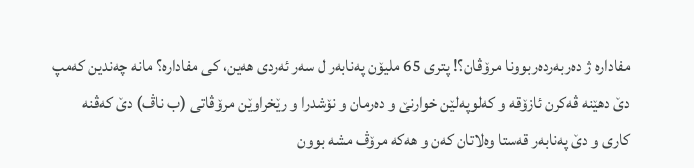مفاداره‌ ژ ده‌ربه‌رده‌ربوونا مرۆڤان؟! پترى 65 ملیۆن په‌نابه‌ر ل سه‌ر ئه‌ردى هه‌ین، كى مفاداره‌؟ مانه‌ چه‌ندین كه‌مپ دێ دهێنه‌ ڤه‌كرن ئازۆقه‌ و كه‌لوپه‌لێن خوارنێ و ده‌رمان و نۆشدرا و رێخراوێن مرۆڤاتى (ب ناڤ) دێ كه‌ڤنه‌ كارى و دێ په‌نابه‌ر قه‌ستا وه‌لاتان كه‌ن و هه‌كه‌ مرۆڤ مشه‌ بوون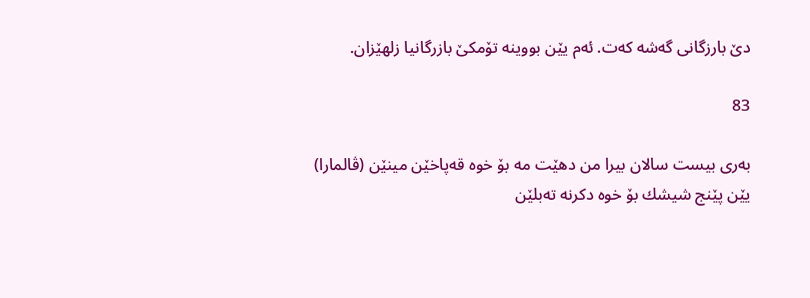دێ بارزگانى گه‌شه‌ كه‌ت. ئه‌م یێن بووینه‌ تۆمكێ بازرگانیا زلهێزان.

83

به‌رى بیست سالان بیرا من دهێت مه‌ بۆ خوه‌ قه‌پاخێن مینێن (ڤالمارا) یێن پێنج شیشك بۆ خوه‌ دكرنه‌ ته‌بلێن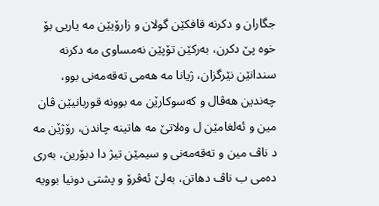جگاران و دكرنه‌ قافكێن گولان و زارۆیێن مه‌ یاریى بۆ خوه‌ پێ دكرن، به‌ركێن تۆپێن نه‌مساوى مه‌ دكرنه‌ سندانێن نێرگزان، ژیانا مه‌ هه‌مى ته‌قه‌مه‌نى بوو، چه‌ندین هه‌ڤال و كه‌سوكارێن مه‌ بوونه‌ قوربانیێن ڤان مین و ئه‌لغامێن ل وه‌لاتێ مه‌ هاتینه‌ چاندن، رۆژێن مه‌ د ناڤ مین و ته‌قه‌مه‌نى و سیمێن تیژ دا دبۆرین، به‌رى ده‌مى ب ناڤ دهاتن، به‌لێ ئه‌ڤرۆ و پشتى دونیا بوویه‌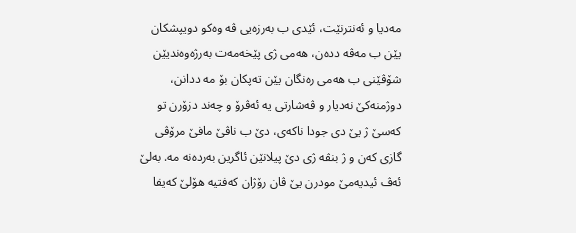مه‌دیا و ئه‌نترنێت، ئێدى ب به‌رزه‌یى ڤه‌ وه‌كو دویپشكان یێن ب مه‌ڤه‌ دده‌ن، هه‌مى ژى پێخه‌مه‌ت به‌رژه‌وه‌ندیێن شۆڤێنى ب هه‌مى ره‌نگان یێن ته‌پكان بۆ مه‌ ددانن، دوژمنه‌كێ نه‌دیار و ڤه‌شارتى یه‌ ئه‌ڤرۆ و چه‌ند دزۆرن تو كه‌سێ ژ یێ دى جودا ناكه‌ى، دێ ب ناڤێ مافێ مرۆڤى گازى كه‌ن و ژ بنڤه‌ ژى دێ پیلانێن ئاگرین به‌رده‌نه‌ مه‌. به‌لێ ئه‌ڤ ئیدیه‌مێ مودرن یێ ڤان رۆژان كه‌فتیه‌ هۆلێ كه‌یفا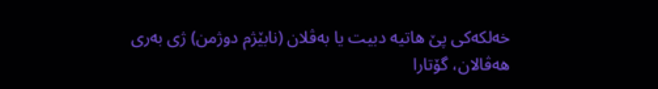خه‌لكه‌كى پێ هاتیه‌ دبیت یا به‌ڤلان (نابێژم دوژمن) ژى به‌رى هه‌ڤالان، گۆتارا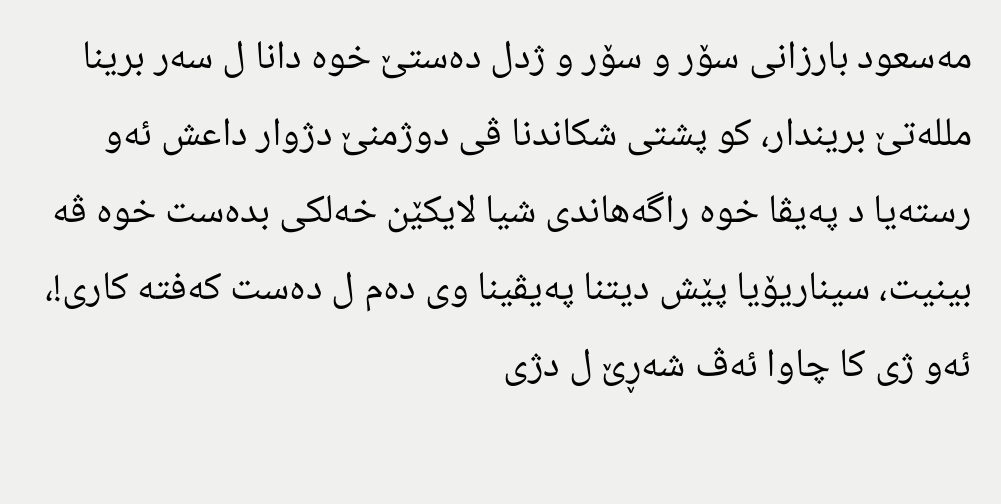مه‌سعود بارزانى سۆر و سۆر و ژدل ده‌ستێ خوه‌ دانا ل سه‌ر برینا ملله‌تێ بریندار، كو پشتى شكاندنا ڤى دوژمنێ دژوار داعش ئه‌و رسته‌یا د په‌یڤا خوه‌ راگه‌هاندى شیا لایكێن خه‌لكى بده‌ست خوه‌ ڤه‌ بینیت، سیناریۆیا پێش دیتنا په‌یڤینا وى ده‌م ل ده‌ست كه‌فته‌ كارى!، ئه‌و ژى كا چاوا ئه‌ڤ شه‌ڕێ ل دژى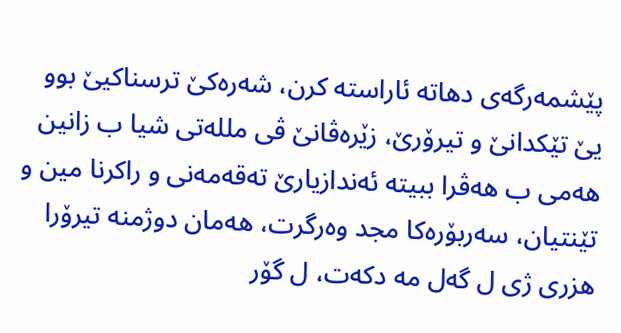پێشمه‌رگه‌ى دهاته‌ ئاراسته‌ كرن، شه‌ره‌كێ ترسناكیێ بوو یێ تێكدانێ و تیرۆرێ، زێره‌ڤانێ ڤى ملله‌تى شیا ب زانین هه‌مى ب هه‌ڤرا ببیته‌ ئه‌ندازیارێ ته‌قه‌مه‌نى و راكرنا مین و تێنتیان، سه‌ربۆره‌كا مجد وه‌رگرت، هه‌مان دوژمنه‌ تیرۆرا هزرى ژى ل گه‌ل مه‌ دكه‌ت، ل گۆر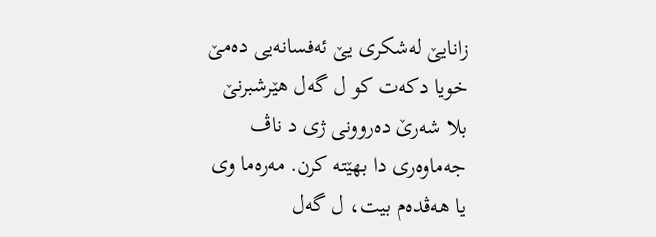زانایێ له‌شكرى یێ ئه‌فسانه‌یى ده‌مێ خویا دكه‌ت كو ل گه‌ل هێرشبرنێ بلا شه‌رێ ده‌روونى ژى د ناڤ جه‌ماوه‌رى دا بهێته‌ كرن. مه‌ره‌ما وى یا هه‌ڤده‌م بیت، ل گه‌ل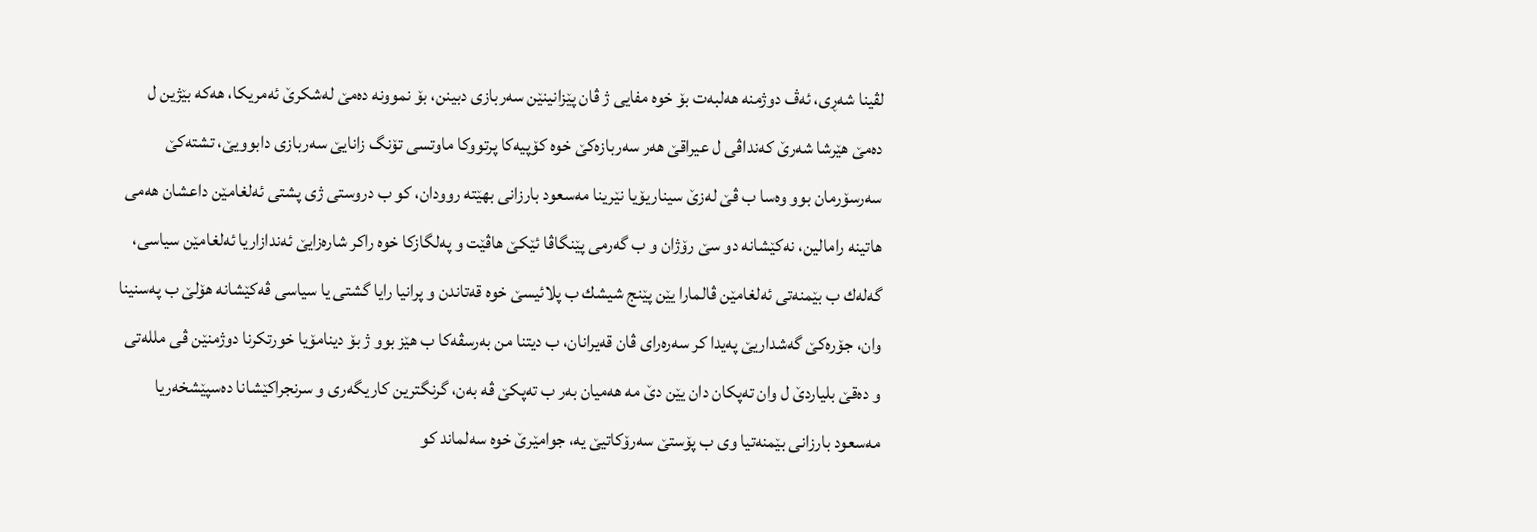لڤینا شه‌ڕى، ئه‌ڤ دوژمنه‌ هه‌لبه‌ت بۆ خوه‌ مفایى ژ ڤان پێزانینێن سه‌ربازى دبینن، بۆ نموونه‌ ده‌مێ له‌شكرێ ئه‌مریكا، هه‌كه‌ بێژین ل ده‌مێ هێرشا شه‌رێ كه‌نداڤى ل عیراقێ هه‌ر سه‌ربازه‌كێ خوه‌ كۆپیه‌كا پرتووكا ماوتسى تۆنگ زانایێ سه‌ربازى دابوویێ، تشته‌كێ سه‌رسۆرمان بوو وه‌سا ب ڤێ له‌زێ سیناریۆیا نێرینا مه‌سعود بارزانى بهێته‌ روودان، كو ب دروستى ژى پشتى ئه‌لغامێن داعشان هه‌مى هاتینه‌ رامالین، نه‌كێشانه‌ دو سێ رۆژان و ب گه‌رمى پێنگاڤا ئێكێ هاڤێت و په‌لگازكا خوه‌ راكر شاره‌زایێ ئه‌ندازاریا ئه‌لغامێن سیاسى، گه‌له‌ك ب بێمنه‌تى ئه‌لغامێن ڤالمارا یێن پێنج شیشك ب پلائیسێ خوه‌ قه‌تاندن و پرانیا رایا گشتى یا سیاسى ڤه‌كێشانه‌ هۆلێ ب په‌سنینا وان، جۆره‌كێ گه‌شداریێ په‌یدا كر سه‌ره‌راى ڤان قه‌یرانان، ب دیتنا من به‌رسڤه‌كا ب هێز بوو ژ بۆ دینامۆیا خورتكرنا دوژمنێن ڤى ملله‌تى و ده‌قێ بلیاردێ ل وان ته‌پكان دان یێن دێ مه‌ هه‌میان به‌ر ب ته‌پكێ ڤه‌ به‌ن، گرنگترین كاریگه‌رى و سرنجراكێشانا ده‌سپێشخه‌ریا مه‌سعود بارزانى بێمنه‌تیا وى ب پۆستێ سه‌رۆكاتیێ یه‌، جوامێرێ خوه‌ سه‌لماند كو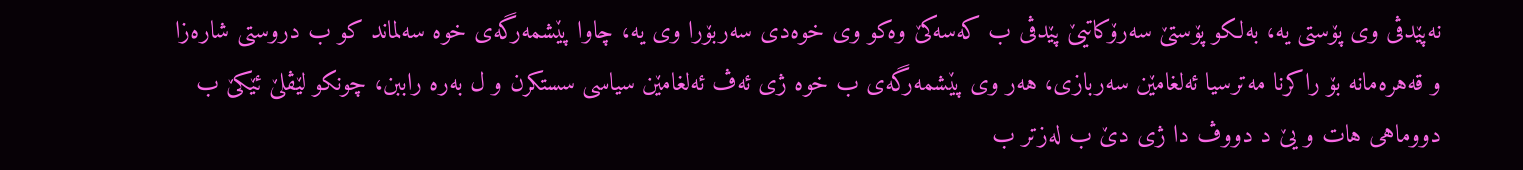نه‌پێدڤى وى پۆستى یه‌، به‌لكو پۆستێ سه‌رۆكاتیێ پێدڤى ب كه‌سه‌كێ وه‌كو وى خوه‌دى سه‌ربۆرا وى یه‌، چاوا پێشمه‌رگه‌ى خوه‌ سه‌لماند كو ب دروستى شاره‌زا و قه‌هره‌مانه‌ بۆ راكرنا مه‌ترسیا ئه‌لغامێن سه‌ربازى، هه‌ر وى پێشمه‌رگه‌ى ب خوه‌ ژى ئه‌ڤ ئه‌لغامێن سیاسى سستكرن و ل به‌ره‌ راببن، چونكو لێڤلێ ئێكێ ب دووماهى هات و یێ د دووڤ دا ژى دێ ب له‌زتر ب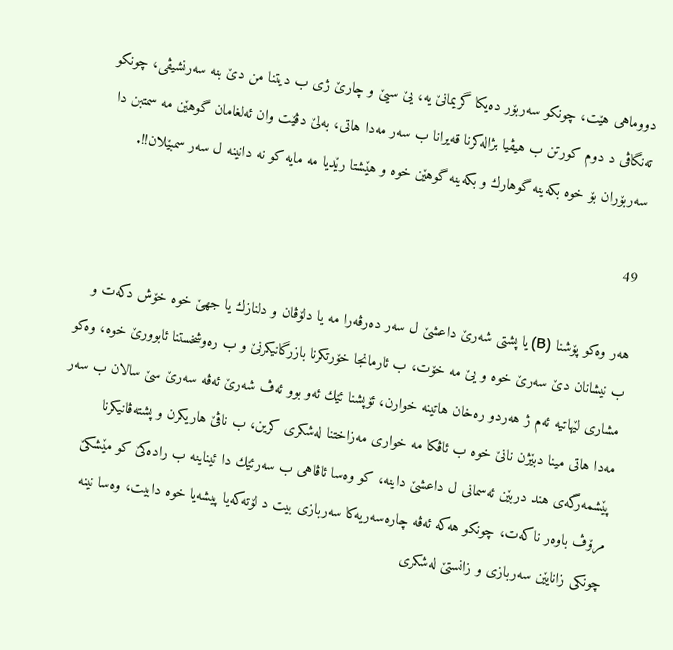دووماهی هێت، چونكو سه‌ربۆر ده‌یكا گریمانێ یه‌، یێ سیێ و چارێ ژى ب دیتنا من دێ بنه‌ سه‌رنشیڤى، چونكو ته‌نگاڤى د دوم كورتن ب هیڤیا بژاله‌كرنا قه‌یرانا ب سه‌ر مه‌دا هاتى، به‌لێ دڤێت وان ئه‌لغامان گوهێن مه‌ سمتبن دا سه‌ربۆران بۆ خوه‌ بكه‌ینه‌ گوهارك و بكه‌ینه‌ گوهێن خوه‌ و هێشتا رێدیا مه‌ مایه‌ كو نه‌ دانینه‌ ل سه‌ر سمبێلان!!.

49

هه‌ر وه‌كو پۆشنا (B) یا پشتى شه‌رێ داعشێ ل سه‌ر ده‌رڤه‌را مه‌ یا دلۆڤان و دلنازك یا جهێ خوه‌ خۆش دكه‌ت و ب نیشانان دێ سه‌رێ خوه‌ و یێ مه‌ خۆت، ب ئارمانجا خۆرتكرنا بازرگانیكرنێ و ب ره‌وشخستنا ئابوورێ خوه‌، وه‌كو مشارى لێهاتیه‌ ئه‌م ژ هه‌ردو ره‌خان هاتینه‌ خوارن، ئۆپشنا ئێك ئه‌و بوو ئه‌ڤ شه‌رێ ئه‌ڤه‌ سه‌رێ سێ سالان ب سه‌ر مه‌دا هاتى مینا دبێژن نانێ خوه‌ ب ئاڤكا مه‌ خوارى مه‌زاختنا له‌شكرى كرین، ب ناڤێ هاریكرن و پشته‌ڤانیكرنا پێشمه‌رگه‌ى هند دربێن ئه‌سمانى ل داعشێ داینه‌، كو وه‌سا ئاڤاهى ب سه‌رئێك دا ئیناینه‌ ب راده‌كێ كو مێشكێ مرۆڤ باوه‌ر ناكه‌ت، چونكو هه‌كه‌ ئه‌ڤه‌ چاره‌سه‌ریه‌كا سه‌ربازى بیت د لۆته‌كه‌یا پیشه‌یا خوه‌ دابیت، وه‌سا نینه‌ چونكی زانایێن سه‌ربازى و زانستێ له‌شكرى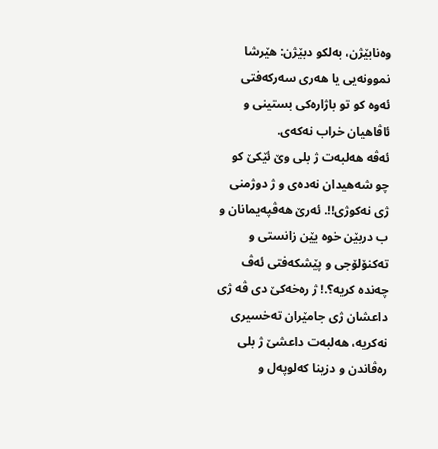وه‌نابێژن، به‌لكو دبێژن: هێرشا نموونه‌یى یا هه‌رى سه‌ركه‌فتى ئه‌وه‌ كو تو باژاره‌كى بستینى و ئاڤاهیان خراب نه‌كه‌ى.
ئه‌ڤه‌ هه‌لبه‌ت ژ بلى وێ ئێكێ كو چو شه‌هیدان نه‌ده‌ى و ژ دوژمنى ژى نه‌كوژى!!. ئه‌رێ هه‌ڤپه‌یمانان و ب دربێن خوه‌ یێن زانستى و ته‌كنۆلۆجى و پێشكه‌فتى ئه‌ڤ چه‌نده‌ كریه‌؟.! ژ ره‌خه‌كێ دى ڤه‌ ژى داعشان ژى جامێران ته‌خسیرى نه‌كریه‌، هه‌لبه‌ت داعشێ ژ بلى ره‌ڤاندن و دزینا كه‌لوپه‌ل و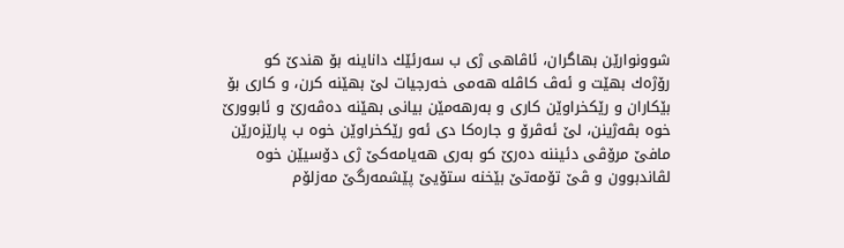شوونوارێن بهاگران، ئاڤاهى ژى ب سه‌رئێك داناینه‌ بۆ هندێ كو رۆژه‌ك بهێت و ئه‌ڤ كاڤله‌ هه‌مى خه‌رجیات لێ بهێنه‌ كرن، و كارى بۆ بێكاران و رێكخراوێن كارى و به‌رهه‌مێن بیانى بهێنه‌ ده‌ڤه‌رێ و ئابوورێ خوه‌ بڤه‌ژینن، لێ ئه‌ڤرۆ و جاره‌كا دى ئه‌و رێكخراوێن خوه‌ ب پارێزه‌رێن مافێ مرۆڤى دئیننه‌ ده‌رێ كو به‌رى هه‌یامه‌كێ ژى دۆسیێن خوه‌ لڤاندبوون و ڤێ تۆمه‌تێ بێخنه‌ ستۆیێ پێشمه‌رگێ مه‌زلۆم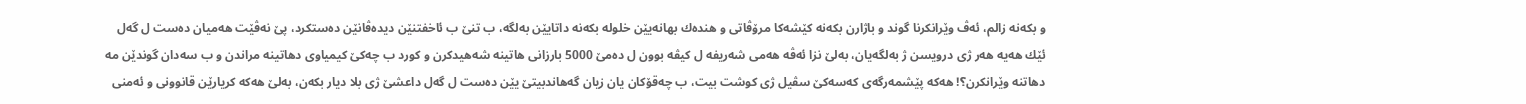و بكه‌نه‌ زالم، ئه‌ڤ وێرانكرنا گوند و باژارن بكه‌نه‌ كێشه‌كا مرۆڤاتى و هنده‌ك بهانه‌یێن خلوله‌ بكه‌نه‌ داتایێن به‌لگه‌، ب تنێ ب ئاخفتنێن دیده‌ڤانێن ده‌ستكرد، پێ نه‌ڤێت هه‌میان ده‌ست ل گه‌ل ئێك هه‌یه‌ هه‌ر ژى درویسن ژ به‌لگه‌یان، به‌لێ نزا ئه‌ڤه‌ هه‌مى شه‌ریفه‌ ل كیڤه‌ بوون ل ده‌مێ 5000 بارزانى هاتینه‌ شه‌هیدكرن و كورد ب چه‌كێ كیمیاوى دهاتینه‌ مراندن و ب سه‌دان گوندێن مه‌ دهاتنه‌ وێرانكرن؟! هه‌كه‌ پێشمه‌رگه‌ى كه‌سه‌كێ سڤیل ژى كوشت بیت، ب چه‌قۆكان یان زیان گه‌هاندبیتێ یێن ده‌ست ل گه‌ل داعشێ ژى بلا دیار بكه‌ن، به‌لێ هه‌كه‌ كریارێن قانوونى و ئه‌منى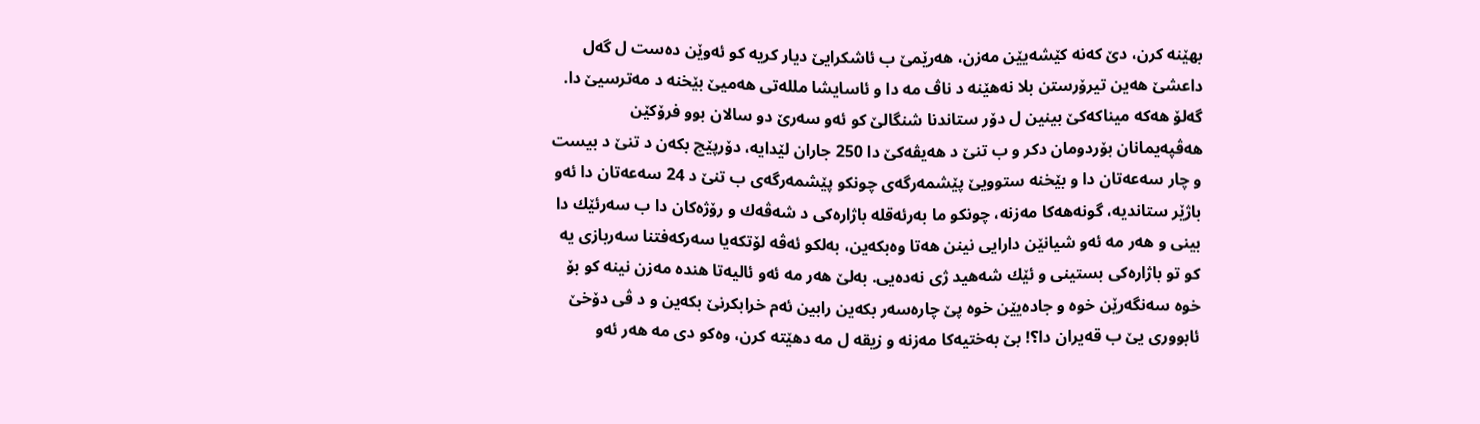بهێنه‌ كرن، دێ كه‌نه‌ كێشه‌یێن مه‌زن، هه‌رێمێ ب ئاشكرایێ دیار كریه‌ كو ئه‌وێن ده‌ست ل گه‌ل داعشێ هه‌ین تیرۆرستن بلا نه‌هێنه‌ د ناڤ مه‌ دا و ئاسایشا ملله‌تى هه‌میێ بێخنه‌ د مه‌ترسیێ دا.
گه‌لۆ هه‌كه‌ میناكه‌كێ بینین ل دۆر ستاندنا شنگالێ كو ئه‌و سه‌رێ دو سالان بوو فرۆكێن هه‌ڤپه‌یمانان بۆردومان دكر و ب تنێ د هه‌یڤه‌كێ دا 250 جاران لێدایه‌، دۆرپێچ بكه‌ن د تنێ د بیست و چار سه‌عه‌تان دا و بێخنه‌ ستوویێ پێشمه‌رگه‌ى چونكو پێشمه‌رگه‌ى ب تنێ د 24 سه‌عه‌تان دا ئه‌و باژێر ستاندیه‌، گونه‌هه‌كا مه‌زنه‌، چونكو ما به‌رئه‌قله‌ باژاره‌كى د شه‌ڤه‌ك و رۆژه‌كان دا ب سه‌رئێك دا بینى و هه‌ر مه‌ ئه‌و شیانێن دارایى نینن هه‌تا وه‌بكه‌ین، به‌لكو ئه‌ڤه‌ لۆتكه‌یا سه‌ركه‌فتنا سه‌ربازى یه‌ كو تو باژاره‌كى بستینى و ئێك شه‌هید ژى نه‌ده‌یى. به‌لێ هه‌ر مه‌ ئه‌و ئالیه‌تا هنده‌ مه‌زن نینه‌ كو بۆ خوه‌ سه‌نگه‌رێن خوه‌ و جاده‌یێن خوه‌ پێ چاره‌سه‌ر بكه‌ین رابین ئه‌م خرابكرنێ بكه‌ین و د ڤى دۆخێ ئابوورى یێ ب قه‌یران دا؟! بێ به‌ختیه‌كا مه‌زنه‌ و زیقه‌ ل مه‌ دهێته‌ كرن، وه‌كو دى مه‌ هه‌ر ئه‌و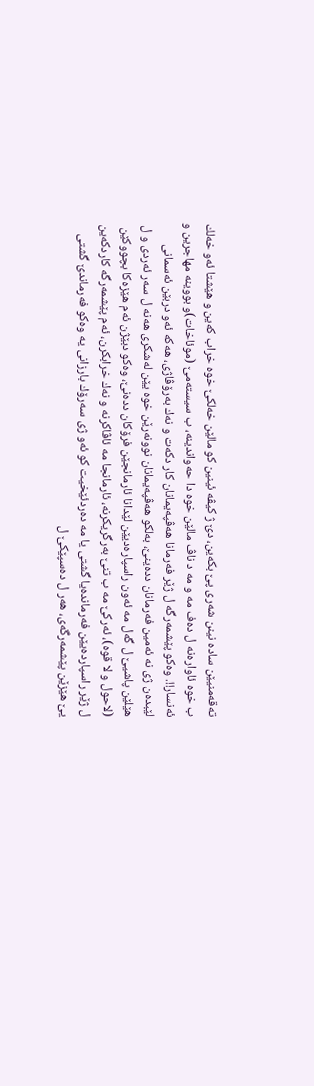ته‌قه‌منیێن ساده‌ نینن شه‌رى پێ بكه‌ین، دێ ژ كیڤه‌ ئینین كو مالێن خه‌لكێ خوه‌ خراب كه‌ین و هێشتا ئه‌و خه‌لك ب خوه‌ ئاواره‌نه‌ ل ده‌ف مه‌ و مه‌ د ناڤ مالێن خوه‌ دا حه‌واندینه‌، ب سیسته‌مێ (موئاخات)و بووینه‌ مهاجرین و ئه‌نسار!!. وه‌كو پێشمه‌رگه‌ ل ژێر فه‌رمانا هه‌ڤپه‌یمانان كار دكه‌ت و نه‌ك به‌رۆڤاژى، هه‌كه‌ ئه‌و دربێن ئه‌سمانى لێبده‌ن ژى نه‌ ئه‌مین فه‌رمانان دده‌ینێ، به‌لكو هه‌ڤپه‌یمانان نوونه‌رێن خوه‌ یێن له‌شكرى هه‌نه‌ ل سه‌ر ئه‌ردى و ل هێلێن پاشیێ ل گه‌ل مه‌ ئه‌ون راسپاره‌دیێن لێدانا ئارمانجێن فرۆكان دده‌نێ، وه‌كو دبێژن ئه‌م هێزه‌كا بچووكێن (لاحول و لا قوه‌)، ئه‌ركێ مه‌ ب تنێ به‌رگریكرنه‌، ئارمانجا مه‌ ئاڤاكرنه‌ و نه‌ك خرابكرن، ئه‌م پێشمه‌رگه‌ كاردكه‌ین ل ژێر راسپارده‌یێن فه‌رمانده‌یا گشتى یا مه‌ ده‌ردئێخیت كو ئه‌و ژى سه‌رۆك بارزانى یه‌ وه‌كو فه‌رماندێ گشتى یێ هێزێن پێشمه‌رگه‌ى، هه‌ر ل ده‌سپێكێ ل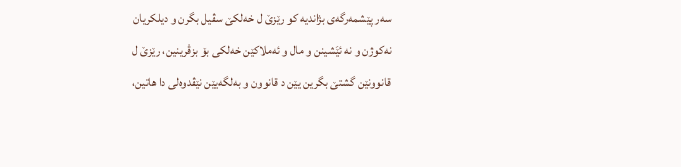سه‌ر پێشمه‌رگه‌ى بژاندیه‌ كو رێزێ ل خه‌لكێ سڤیل بگرن و دیلكریان نه‌كوژن و نه‌ ئێَشینن و مال و ئه‌ملاكێن خه‌لكى بۆ بزڤرینین، رێزێ ل قانوونێن گشتێ بگرین یێن د قانوون و به‌لگه‌یێن نێڤدوه‌لى دا هاتین،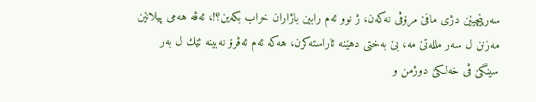سه‌رپێچیێن دژى مافێ مرۆڤى نه‌كه‌ن، ژ نوو ئه‌م رابین باژاران خراب بكه‌ین؟!، ئه‌ڤه‌ هه‌مى پیلانێن مه‌زنن ل سه‌ر ملله‌تێ مه‌، بێ به‌ختى دهێنه‌ ئاراسته‌كرن، هه‌كه‌ ئه‌م ئه‌ڤرۆ نه‌بینه‌ ئێك ل به‌ر سینگێ ڤى خه‌لكێ دوژمن و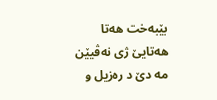بێبه‌خت هه‌تا هه‌تایێ ژى نه‌ڤیێن مه‌ دێ د ره‌زیل و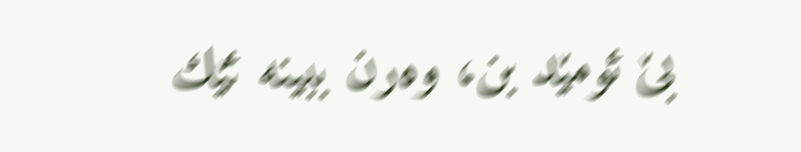بێ ئومێد بن، وه‌رن ببینه‌ ئێك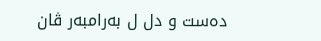ده‌ست و دل ل به‌رامبه‌ر ڤان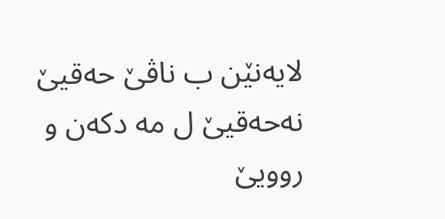لایه‌نێن ب ناڤێ حه‌قیێ نه‌حه‌قیێ ل مه‌ دكه‌ن و روویێ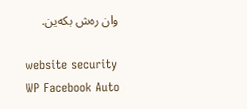وان ره‌ش بكه‌ین.

website security
WP Facebook Auto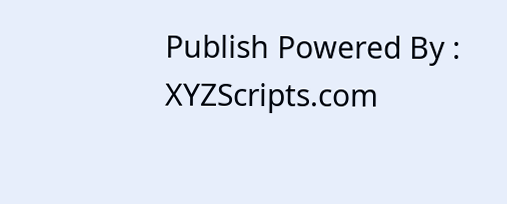Publish Powered By : XYZScripts.com